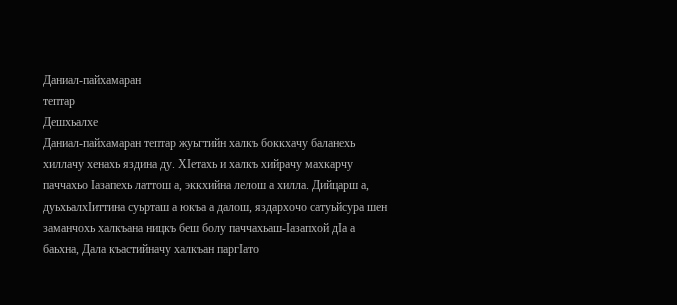Даниал-пайхамаран
тептар
Дешхьалхе
Даниал-пайхамаран тептар жуьгтийн халкъ боккхачу баланехь хиллачу хенахь яздина ду. ХӀетахь и халкъ хийрачу махкарчу паччахьо Ӏазапехь латтош а, эккхийна лелош а хилла. Дийцарш а, дуьхьалхӀиттина суьрташ а юкъа а далош, яздархочо сатуьйсура шен заманчохь халкъана ницкъ беш болу паччахьаш-Ӏазапхой дӀа а баьхна, Дала къастийначу халкъан паргӀато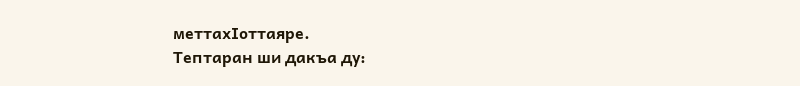меттахӀоттаяре.
Тептаран ши дакъа ду: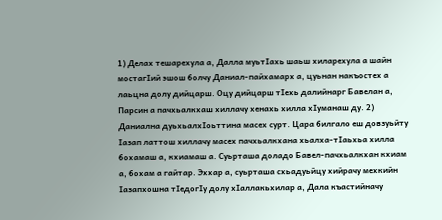1) Делах тешарехула а, Далла муьтӀахь шаьш хиларехула а шайн мостагӀий эшош болчу Даниал-пайхамарх а, цуьнан накъостех а лаьцна долу дийцарш. Оцу дийцарш тӀехь далийнарг Бавелан а, Парсин а пачхьалкхаш хиллачу хенахь хилла хӀуманаш ду. 2) Даниална дуьхьалхӀоьттина масех сурт. Цара билгало еш довзуьйту Ӏазап латтош хиллачу масех пачхьалкхана хьалха-тӀаьхьа хилла бохамаш а, кхиамаш а. Суьрташа доладо Бавел-пачхьалкхан кхиам а, бохам а гайтар. Эххар а, суьрташа схьадуьйцу хийрачу мехкийн Ӏазапхошна тӀедогӀу долу хӀаллакьхилар а, Дала къастийначу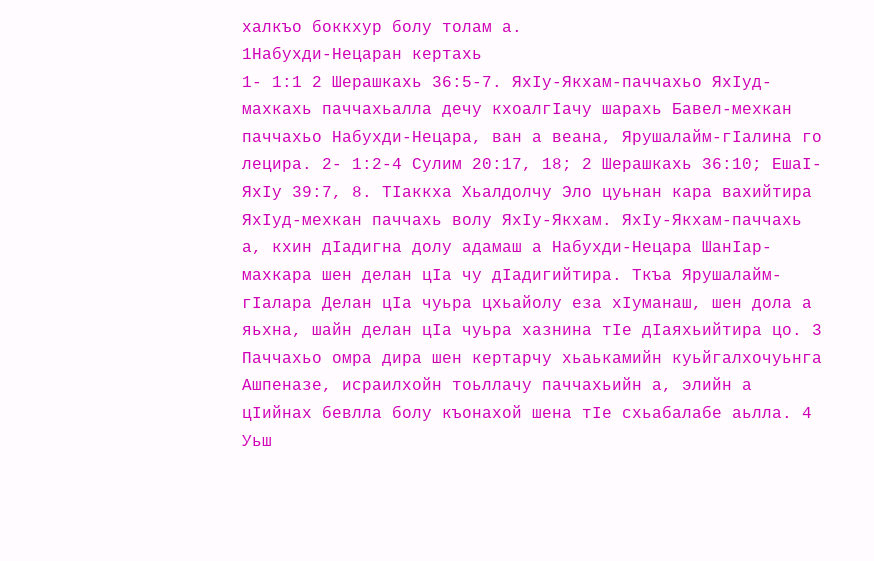халкъо боккхур болу толам а.
1Набухди-Нецаран кертахь
1- 1:1 2 Шерашкахь 36:5-7. ЯхӀу-Якхам-паччахьо ЯхӀуд-махкахь паччахьалла дечу кхоалгӀачу шарахь Бавел-мехкан паччахьо Набухди-Нецара, ван а веана, Ярушалайм-гӀалина го лецира. 2- 1:2-4 Сулим 20:17, 18; 2 Шерашкахь 36:10; ЕшаӀ-ЯхӀу 39:7, 8. ТӀаккха Хьалдолчу Эло цуьнан кара вахийтира ЯхӀуд-мехкан паччахь волу ЯхӀу-Якхам. ЯхӀу-Якхам-паччахь а, кхин дӀадигна долу адамаш а Набухди-Нецара ШанӀар-махкара шен делан цӀа чу дӀадигийтира. Ткъа Ярушалайм-гӀалара Делан цӀа чуьра цхьайолу еза хӀуманаш, шен дола а яьхна, шайн делан цӀа чуьра хазнина тӀе дӀаяхьийтира цо. 3 Паччахьо омра дира шен кертарчу хьаькамийн куьйгалхочуьнга Ашпеназе, исраилхойн тоьллачу паччахьийн а, элийн а цӀийнах бевлла болу къонахой шена тӀе схьабалабе аьлла. 4 Уьш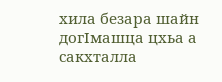хила безара шайн догӀмашца цхьа а сакхталла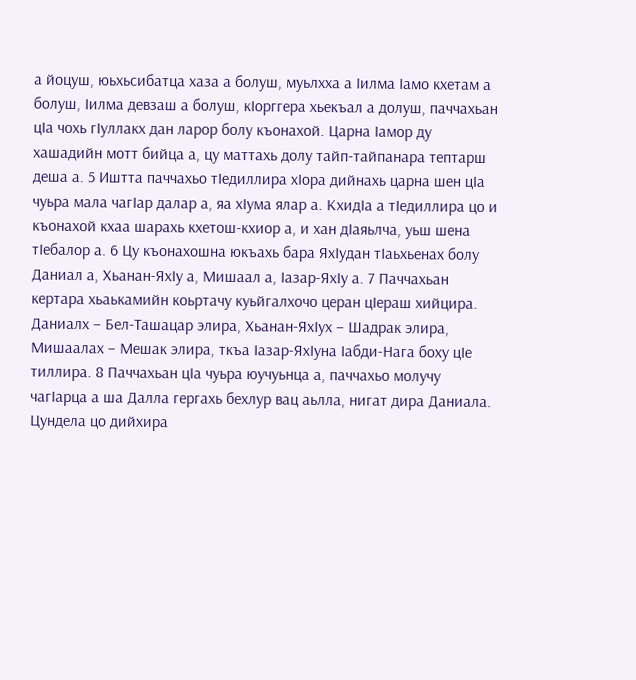а йоцуш, юьхьсибатца хаза а болуш, муьлхха а Ӏилма Ӏамо кхетам а болуш, Ӏилма девзаш а болуш, кӀорггера хьекъал а долуш, паччахьан цӀа чохь гӀуллакх дан ларор болу къонахой. Царна Ӏамор ду хашадийн мотт бийца а, цу маттахь долу тайп-тайпанара тептарш деша а. 5 Иштта паччахьо тӀедиллира хӀора дийнахь царна шен цӀа чуьра мала чагӀар далар а, яа хӀума ялар а. КхидӀа а тӀедиллира цо и къонахой кхаа шарахь кхетош-кхиор а, и хан дӀаяьлча, уьш шена тӀебалор а. 6 Цу къонахошна юкъахь бара ЯхӀудан тӀаьхьенах болу Даниал а, Хьанан-ЯхӀу а, Мишаал а, Ӏазар-ЯхӀу а. 7 Паччахьан кертара хьаькамийн коьртачу куьйгалхочо церан цӀераш хийцира. Даниалх – Бел-Ташацар элира, Хьанан-ЯхӀух – Шадрак элира, Мишаалах – Мешак элира, ткъа Ӏазар-ЯхӀуна Ӏабди-Нага боху цӀе тиллира. 8 Паччахьан цӀа чуьра юучуьнца а, паччахьо молучу чагӀарца а ша Далла гергахь бехлур вац аьлла, нигат дира Даниала. Цундела цо дийхира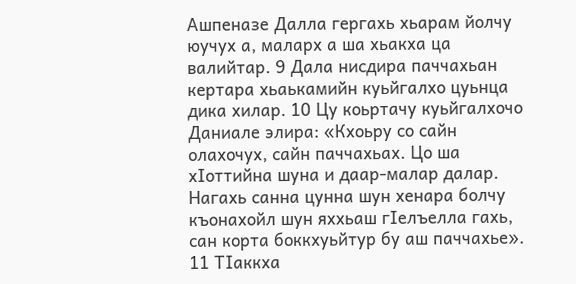Ашпеназе Далла гергахь хьарам йолчу юучух а, маларх а ша хьакха ца валийтар. 9 Дала нисдира паччахьан кертара хьаькамийн куьйгалхо цуьнца дика хилар. 10 Цу коьртачу куьйгалхочо Даниале элира: «Кхоьру со сайн олахочух, сайн паччахьах. Цо ша хӀоттийна шуна и даар-малар далар. Нагахь санна цунна шун хенара болчу къонахойл шун яххьаш гӀелъелла гахь, сан корта боккхуьйтур бу аш паччахье».
11 ТӀаккха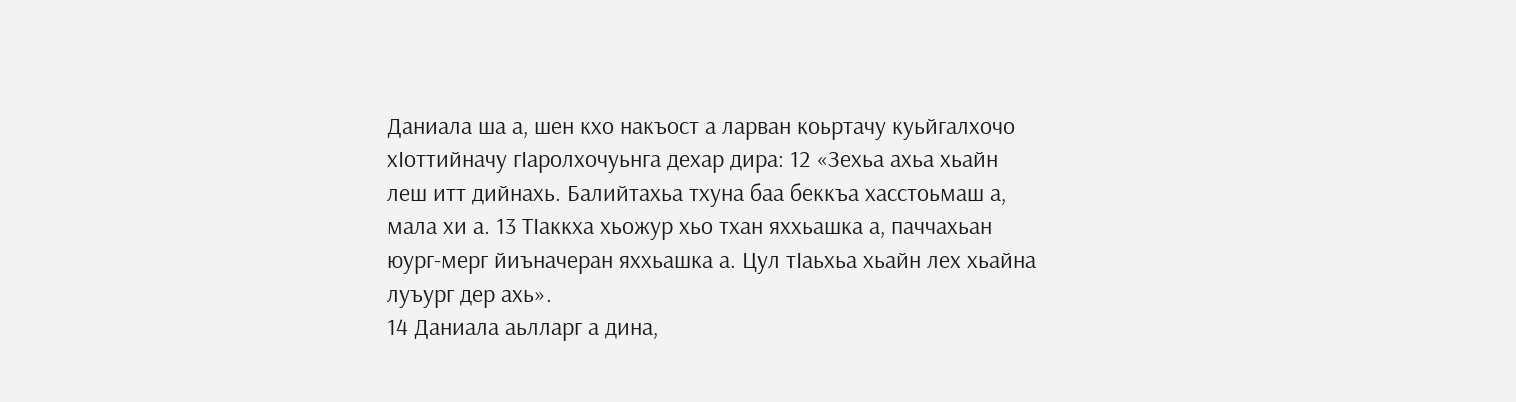Даниала ша а, шен кхо накъост а ларван коьртачу куьйгалхочо хӀоттийначу гӀаролхочуьнга дехар дира: 12 «Зехьа ахьа хьайн леш итт дийнахь. Балийтахьа тхуна баа беккъа хасстоьмаш а, мала хи а. 13 ТӀаккха хьожур хьо тхан яххьашка а, паччахьан юург-мерг йиъначеран яххьашка а. Цул тӀаьхьа хьайн лех хьайна луъург дер ахь».
14 Даниала аьлларг а дина,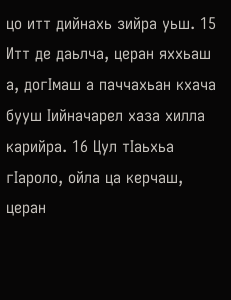цо итт дийнахь зийра уьш. 15 Итт де даьлча, церан яххьаш а, догӀмаш а паччахьан кхача бууш Ӏийначарел хаза хилла карийра. 16 Цул тӀаьхьа гӀароло, ойла ца керчаш, церан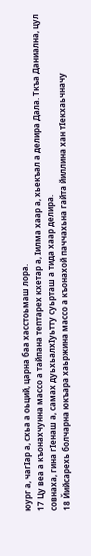юург а, чагӀар а, схьа а оьций, царна баа хасстоьмаш лора.
17 Цу веа а къонахчунна массо а тайпана тептарех кхетар а, Ӏилма хаар а, хьекъал а делира Дала. Ткъа Даниална, цул совнаха, гина гӀенаш а, самах дуьхьалхӀуьтту суьрташ а тида хаар делира.
18 Йийсарехь болчарна юкъара хаьржина массо а къонахой паччахьна гайта йиллина хан тӀекхаьчначу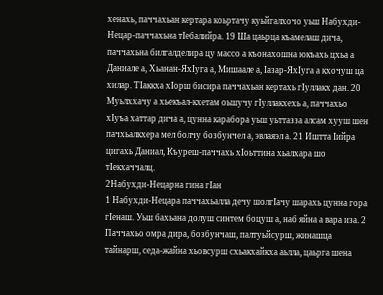хенахь, паччахьан кертара коьртачу куьйгалхочо уьш Набухди-Нецар-паччахьна тӀебалийра. 19 Ша цаьрца къамелаш дича, паччахьна билгалделира цу массо а къонахошна юкъахь цхьа а Даниале а, Хьанан-ЯхӀуга а, Мишаале а, Ӏазар-ЯхӀуга а кхочуш ца хилар. ТӀаккха хӀорш бисира паччахьан кертахь гӀуллакх дан. 20 Муьлххачу а хьекъал-кхетам оьшучу гӀуллакхехь а, паччахьо хӀуъа хаттар дича а, цунна карабора уьш уьттазза алсам хууш шен пачхьалкхера мел болчу бозбунчел а, эвлаяэл а. 21 Иштта Ӏийра цигахь Даниал, Къуреш-паччахь хӀоьттина хьалхара шо тӀекхаччалц.
2Набухди-Нецарна гина гӀан
1 Набухди-Нецара паччахьалла дечу шолгӀачу шарахь цунна гора гӀенаш. Уьш бахьана долуш синтем боцуш а, наб яйна а вара иза. 2 Паччахьо омра дира, бозбунчаш, палтуьйсурш, жинашца тайнарш, седа-жайна хьовсурш схьакхайкха аьлла, цаьрга шена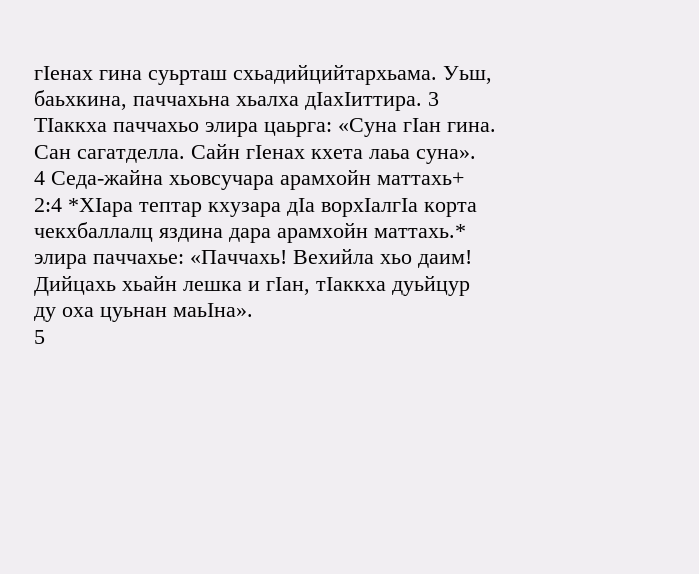гӀенах гина суьрташ схьадийцийтархьама. Уьш, баьхкина, паччахьна хьалха дӀахӀиттира. 3 ТӀаккха паччахьо элира цаьрга: «Суна гӀан гина. Сан сагатделла. Сайн гӀенах кхета лаьа суна».
4 Седа-жайна хьовсучара арамхойн маттахь+ 2:4 *ХӀара тептар кхузара дӀа ворхӀалгӀа корта чекхбаллалц яздина дара арамхойн маттахь.* элира паччахье: «Паччахь! Вехийла хьо даим! Дийцахь хьайн лешка и гӀан, тӀаккха дуьйцур ду оха цуьнан маьӀна».
5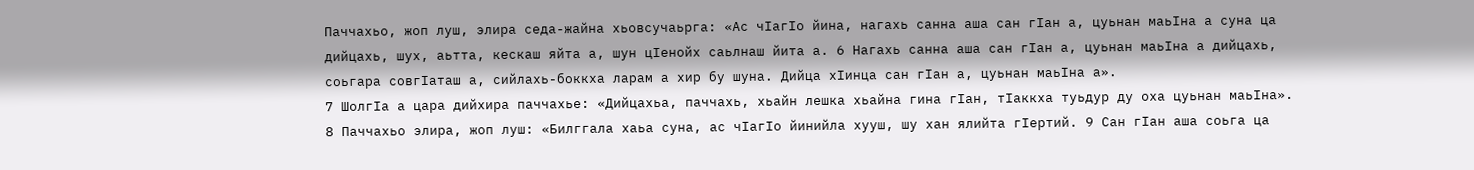Паччахьо, жоп луш, элира седа-жайна хьовсучаьрга: «Ас чӀагӀо йина, нагахь санна аша сан гӀан а, цуьнан маьӀна а суна ца дийцахь, шух, аьтта, кескаш яйта а, шун цӀенойх саьлнаш йита а. 6 Нагахь санна аша сан гӀан а, цуьнан маьӀна а дийцахь, соьгара совгӀаташ а, сийлахь-боккха ларам а хир бу шуна. Дийца хӀинца сан гӀан а, цуьнан маьӀна а».
7 ШолгӀа а цара дийхира паччахье: «Дийцахьа, паччахь, хьайн лешка хьайна гина гӀан, тӀаккха туьдур ду оха цуьнан маьӀна».
8 Паччахьо элира, жоп луш: «Билггала хаьа суна, ас чӀагӀо йинийла хууш, шу хан ялийта гӀертий. 9 Сан гӀан аша соьга ца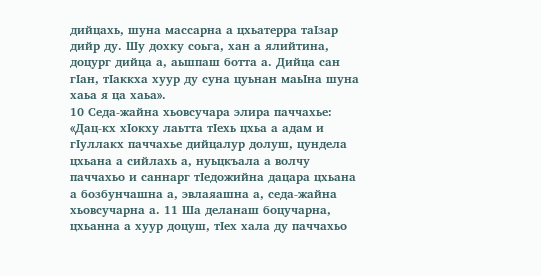дийцахь, шуна массарна а цхьатерра таӀзар дийр ду. Шу дохку соьга, хан а ялийтина, доцург дийца а, аьшпаш ботта а. Дийца сан гӀан, тӀаккха хуур ду суна цуьнан маьӀна шуна хаьа я ца хаьа».
10 Седа-жайна хьовсучара элира паччахье: «Дац-кх хӀокху лаьтта тӀехь цхьа а адам и гӀуллакх паччахье дийцалур долуш, цундела цхьана а сийлахь а, нуьцкъала а волчу паччахьо и саннарг тӀедожийна дацара цхьана а бозбунчашна а, эвлаяашна а, седа-жайна хьовсучарна а. 11 Ша деланаш боцучарна, цхьанна а хуур доцуш, тӀех хала ду паччахьо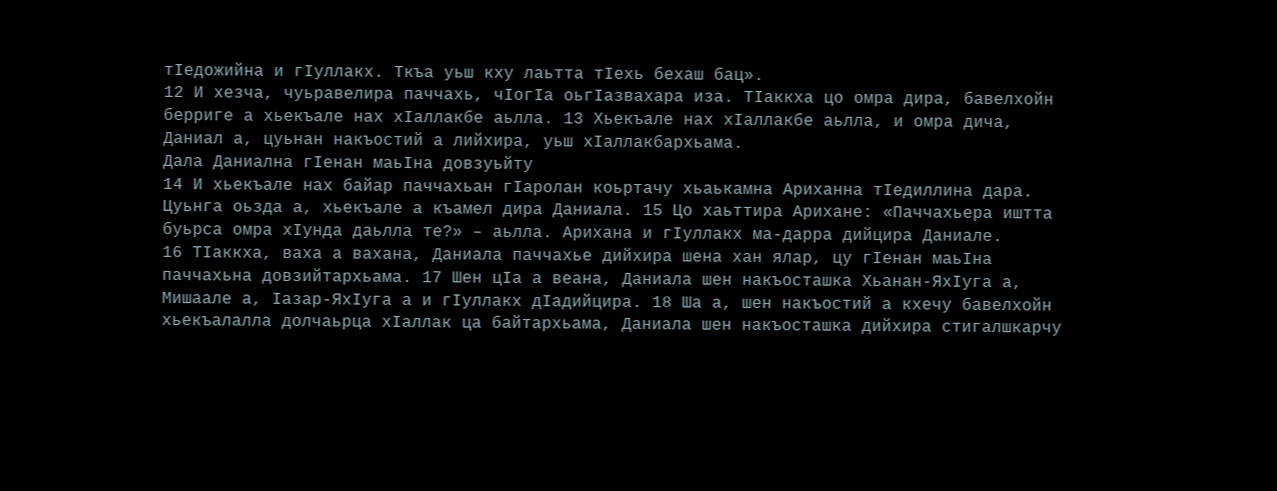тӀедожийна и гӀуллакх. Ткъа уьш кху лаьтта тӀехь бехаш бац».
12 И хезча, чуьравелира паччахь, чӀогӀа оьгӀазвахара иза. ТӀаккха цо омра дира, бавелхойн берриге а хьекъале нах хӀаллакбе аьлла. 13 Хьекъале нах хӀаллакбе аьлла, и омра дича, Даниал а, цуьнан накъостий а лийхира, уьш хӀаллакбархьама.
Дала Даниална гӀенан маьӀна довзуьйту
14 И хьекъале нах байар паччахьан гӀаролан коьртачу хьаькамна Ариханна тӀедиллина дара. Цуьнга оьзда а, хьекъале а къамел дира Даниала. 15 Цо хаьттира Арихане: «Паччахьера иштта буьрса омра хӀунда даьлла те?» – аьлла. Арихана и гӀуллакх ма-дарра дийцира Даниале.
16 ТӀаккха, ваха а вахана, Даниала паччахье дийхира шена хан ялар, цу гӀенан маьӀна паччахьна довзийтархьама. 17 Шен цӀа а веана, Даниала шен накъосташка Хьанан-ЯхӀуга а, Мишаале а, Ӏазар-ЯхӀуга а и гӀуллакх дӀадийцира. 18 Ша а, шен накъостий а кхечу бавелхойн хьекъалалла долчаьрца хӀаллак ца байтархьама, Даниала шен накъосташка дийхира стигалшкарчу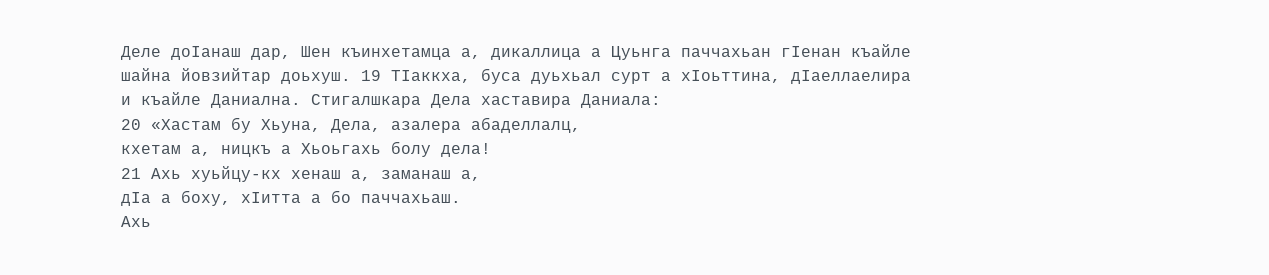Деле доӀанаш дар, Шен къинхетамца а, дикаллица а Цуьнга паччахьан гӀенан къайле шайна йовзийтар доьхуш. 19 ТӀаккха, буса дуьхьал сурт а хӀоьттина, дӀаеллаелира и къайле Даниална. Стигалшкара Дела хаставира Даниала:
20 «Хастам бу Хьуна, Дела, азалера абаделлалц,
кхетам а, ницкъ а Хьоьгахь болу дела!
21 Ахь хуьйцу-кх хенаш а, заманаш а,
дӀа а боху, хӀитта а бо паччахьаш.
Ахь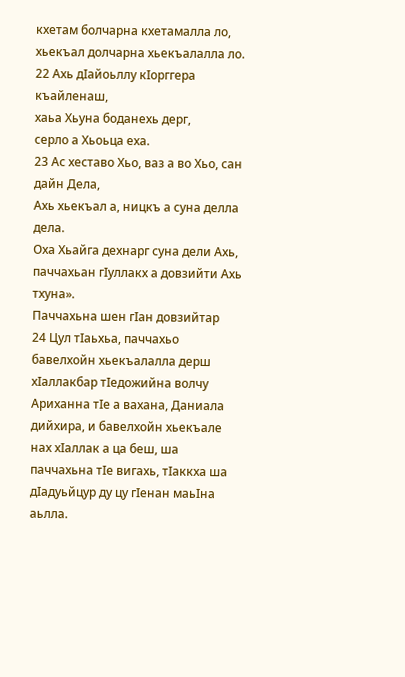кхетам болчарна кхетамалла ло,
хьекъал долчарна хьекъалалла ло.
22 Ахь дӀайоьллу кӀорггера къайленаш,
хаьа Хьуна боданехь дерг,
серло а Хьоьца еха.
23 Ас хеставо Хьо, ваз а во Хьо, сан дайн Дела,
Ахь хьекъал а, ницкъ а суна делла дела.
Оха Хьайга дехнарг суна дели Ахь,
паччахьан гӀуллакх а довзийти Ахь тхуна».
Паччахьна шен гӀан довзийтар
24 Цул тӀаьхьа, паччахьо бавелхойн хьекъалалла дерш хӀаллакбар тӀедожийна волчу Ариханна тӀе а вахана, Даниала дийхира, и бавелхойн хьекъале нах хӀаллак а ца беш, ша паччахьна тӀе вигахь, тӀаккха ша дӀадуьйцур ду цу гӀенан маьӀна аьлла.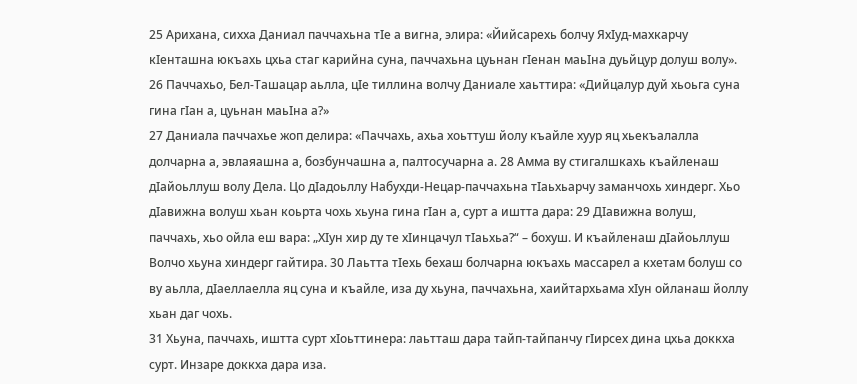25 Арихана, сихха Даниал паччахьна тӀе а вигна, элира: «Йийсарехь болчу ЯхӀуд-махкарчу кӀенташна юкъахь цхьа стаг карийна суна, паччахьна цуьнан гӀенан маьӀна дуьйцур долуш волу».
26 Паччахьо, Бел-Ташацар аьлла, цӀе тиллина волчу Даниале хаьттира: «Дийцалур дуй хьоьга суна гина гӀан а, цуьнан маьӀна а?»
27 Даниала паччахье жоп делира: «Паччахь, ахьа хоьттуш йолу къайле хуур яц хьекъалалла долчарна а, эвлаяашна а, бозбунчашна а, палтосучарна а. 28 Амма ву стигалшкахь къайленаш дӀайоьллуш волу Дела. Цо дӀадоьллу Набухди-Нецар-паччахьна тӀаьхьарчу заманчохь хиндерг. Хьо дӀавижна волуш хьан коьрта чохь хьуна гина гӀан а, сурт а иштта дара: 29 ДӀавижна волуш, паччахь, хьо ойла еш вара: „ХӀун хир ду те хӀинцачул тӀаьхьа?“ – бохуш. И къайленаш дӀайоьллуш Волчо хьуна хиндерг гайтира. 30 Лаьтта тӀехь бехаш болчарна юкъахь массарел а кхетам болуш со ву аьлла, дӀаеллаелла яц суна и къайле, иза ду хьуна, паччахьна, хаийтархьама хӀун ойланаш йоллу хьан даг чохь.
31 Хьуна, паччахь, иштта сурт хӀоьттинера: лаьтташ дара тайп-тайпанчу гӀирсех дина цхьа доккха сурт. Инзаре доккха дара иза.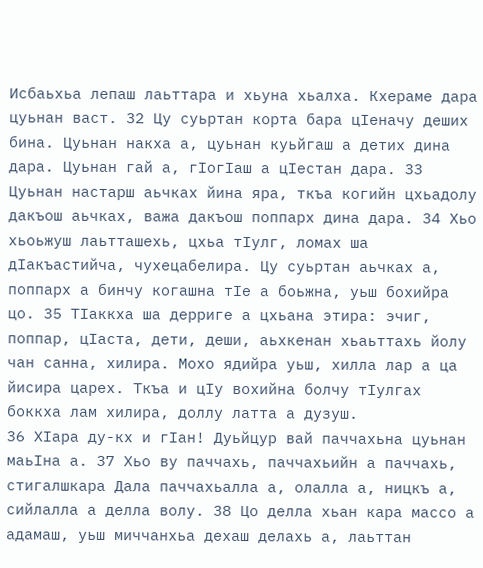Исбаьхьа лепаш лаьттара и хьуна хьалха. Кхераме дара цуьнан васт. 32 Цу суьртан корта бара цӀеначу деших бина. Цуьнан накха а, цуьнан куьйгаш а детих дина дара. Цуьнан гай а, гӀогӀаш а цӀестан дара. 33 Цуьнан настарш аьчках йина яра, ткъа когийн цхьадолу дакъош аьчках, важа дакъош поппарх дина дара. 34 Хьо хьоьжуш лаьтташехь, цхьа тӀулг, ломах ша дӀакъастийча, чухецабелира. Цу суьртан аьчках а, поппарх а бинчу когашна тӀе а боьжна, уьш бохийра цо. 35 ТӀаккха ша дерриге а цхьана этира: эчиг, поппар, цӀаста, дети, деши, аьхкенан хьаьттахь йолу чан санна, хилира. Мохо ядийра уьш, хилла лар а ца йисира царех. Ткъа и цӀу вохийна болчу тӀулгах боккха лам хилира, доллу латта а дузуш.
36 ХӀара ду-кх и гӀан! Дуьйцур вай паччахьна цуьнан маьӀна а. 37 Хьо ву паччахь, паччахьийн а паччахь, стигалшкара Дала паччахьалла а, олалла а, ницкъ а, сийлалла а делла волу. 38 Цо делла хьан кара массо а адамаш, уьш миччанхьа дехаш делахь а, лаьттан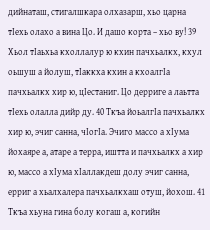дийнаташ, стигалшкара олхазарш, хьо царна тӀехь олахо а вина Цо. И дашо корта – хьо ву! 39 Хьол тӀаьхьа кхоллалур ю кхин пачхьалкх, кхул оьшуш а йолуш, тӀаккха кхин а кхоалгӀа пачхьалкх хир ю, цӀестаниг. Цо дерриге а лаьтта тӀехь олалла дийр ду. 40 Ткъа йоьалгӀа пачхьалкх хир ю, эчиг санна, чӀогӀа. Эчиго массо а хӀума йохаяре а, атаре а терра, иштта и пачхьалкх а хир ю, массо а хӀума хӀаллакдеш долу эчиг санна, ерриг а хьалхалера пачхьалкхаш отуш, йохош. 41 Ткъа хьуна гина болу когаш а, когийн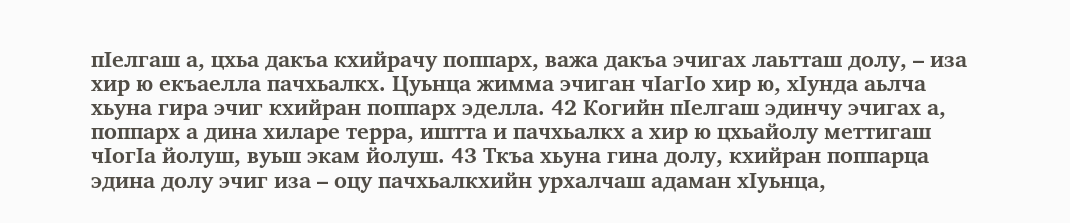пӀелгаш а, цхьа дакъа кхийрачу поппарх, важа дакъа эчигах лаьтташ долу, – иза хир ю екъаелла пачхьалкх. Цуьнца жимма эчиган чӀагӀо хир ю, хӀунда аьлча хьуна гира эчиг кхийран поппарх эделла. 42 Когийн пӀелгаш эдинчу эчигах а, поппарх а дина хиларе терра, иштта и пачхьалкх а хир ю цхьайолу меттигаш чӀогӀа йолуш, вуьш экам йолуш. 43 Ткъа хьуна гина долу, кхийран поппарца эдина долу эчиг иза – оцу пачхьалкхийн урхалчаш адаман хӀуьнца,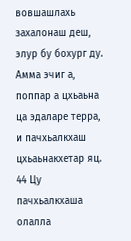вовшашлахь захалонаш деш, элур бу бохург ду. Амма эчиг а, поппар а цхьаьна ца эдаларе терра, и пачхьалкхаш цхьаьнакхетар яц. 44 Цу пачхьалкхаша олалла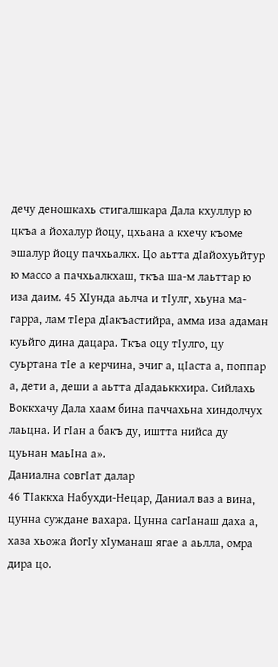дечу деношкахь стигалшкара Дала кхуллур ю цкъа а йохалур йоцу, цхьана а кхечу къоме эшалур йоцу пачхьалкх. Цо аьтта дӀайохуьйтур ю массо а пачхьалкхаш, ткъа ша-м лаьттар ю иза даим. 45 ХӀунда аьлча и тӀулг, хьуна ма-гарра, лам тӀера дӀакъастийра, амма иза адаман куьйго дина дацара. Ткъа оцу тӀулго, цу суьртана тӀе а керчина, эчиг а, цӀаста а, поппар а, дети а, деши а аьтта дӀадаьккхира. Сийлахь Воккхачу Дала хаам бина паччахьна хиндолчух лаьцна. И гӀан а бакъ ду, иштта нийса ду цуьнан маьӀна а».
Даниална совгӀат далар
46 ТӀаккха Набухди-Нецар, Даниал ваз а вина, цунна суждане вахара. Цунна сагӀанаш даха а, хаза хьожа йогӀу хӀуманаш ягае а аьлла, омра дира цо.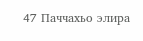47 Паччахьо элира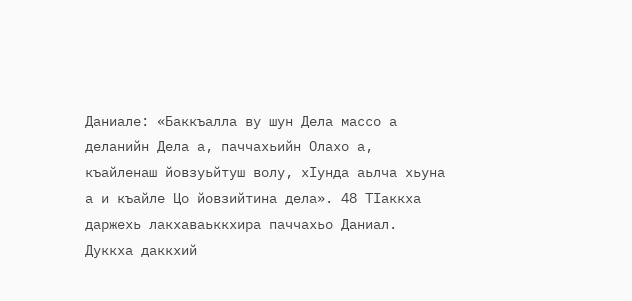Даниале: «Баккъалла ву шун Дела массо а деланийн Дела а, паччахьийн Олахо а, къайленаш йовзуьйтуш волу, хӀунда аьлча хьуна а и къайле Цо йовзийтина дела». 48 ТӀаккха даржехь лакхаваьккхира паччахьо Даниал. Дуккха даккхий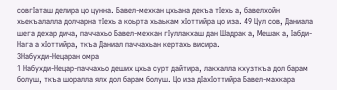совгӀаташ делира цо цунна. Бавел-мехкан цхьана декъа тӀехь а, бавелхойн хьекъалалла долчарна тӀехь а коьрта хьаькам хӀоттийра цо иза. 49 Цул сов, Даниала шега дехар дича, паччахьо Бавел-мехкан гӀуллакхаш дан Шадрак а, Мешак а, Ӏабди-Нага а хӀоттийра, ткъа Даниал паччахьан кертахь висира.
3Набухди-Нецаран омра
1 Набухди-Нецар-паччахьо деших цхьа сурт дайтира, лакхалла кхузткъа дол барам болуш, ткъа шоралла ялх дол барам болуш. Цо иза дӀахӀоттийра Бавел-махкара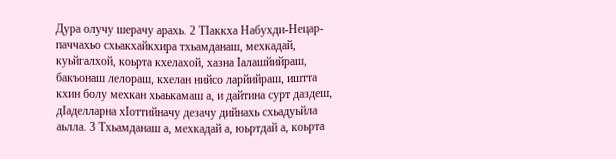Дура олучу шерачу арахь. 2 ТӀаккха Набухди-Нецар-паччахьо схьакхайкхира тхьамданаш, мехкадай, куьйгалхой, коьрта кхелахой, хазна Ӏалашйийраш, бакъонаш лелораш, кхелан нийсо ларйийраш, иштта кхин болу мехкан хьаькамаш а, и дайтина сурт даздеш, дӀаделларна хӀоттийначу дезачу дийнахь схьадуьйла аьлла. 3 Тхьамданаш а, мехкадай а, юьртдай а, коьрта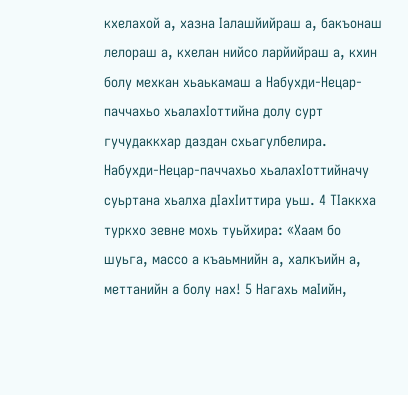кхелахой а, хазна Ӏалашйийраш а, бакъонаш лелораш а, кхелан нийсо ларйийраш а, кхин болу мехкан хьаькамаш а Набухди-Нецар-паччахьо хьалахӀоттийна долу сурт гучудаккхар даздан схьагулбелира. Набухди-Нецар-паччахьо хьалахӀоттийначу суьртана хьалха дӀахӀиттира уьш. 4 ТӀаккха туркхо зевне мохь туьйхира: «Хаам бо шуьга, массо а къаьмнийн а, халкъийн а, меттанийн а болу нах! 5 Нагахь маӀийн,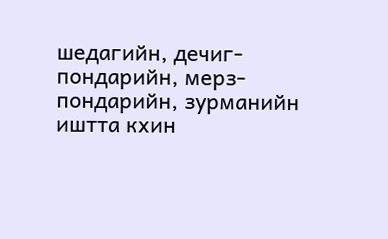шедагийн, дечиг-пондарийн, мерз-пондарийн, зурманийн иштта кхин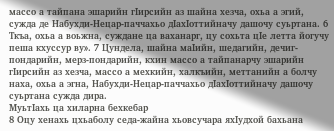массо а тайпана эшарийн гӀирсийн аз шайна хезча, охьа а эгий, сужда де Набухди-Нецар-паччахьо дӀахӀоттийначу дашочу суьртана. 6 Ткъа, охьа а воьжна, суждане ца ваханарг, цу сохьта цӀе летта йогучу пеша кхуссур ву». 7 Цундела, шайна маӀийн, шедагийн, дечиг-пондарийн, мерз-пондарийн, кхин массо а тайпанарчу эшарийн гӀирсийн аз хезча, массо а мехкийн, халкъийн, меттанийн а болчу наха, охьа а эгна, Набухди-Нецар-паччахьо дӀахӀоттийначу дашочу суьртана сужда дира.
МуьтӀахь ца хиларна бехкебар
8 Оцу хенахь цхьаболу седа-жайна хьовсучара яхӀудхой бахьана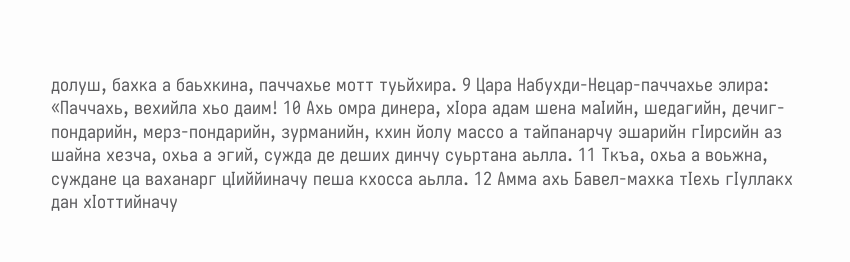долуш, бахка а баьхкина, паччахье мотт туьйхира. 9 Цара Набухди-Нецар-паччахье элира: «Паччахь, вехийла хьо даим! 10 Ахь омра динера, хӀора адам шена маӀийн, шедагийн, дечиг-пондарийн, мерз-пондарийн, зурманийн, кхин йолу массо а тайпанарчу эшарийн гӀирсийн аз шайна хезча, охьа а эгий, сужда де деших динчу суьртана аьлла. 11 Ткъа, охьа а воьжна, суждане ца ваханарг цӀиййиначу пеша кхосса аьлла. 12 Амма ахь Бавел-махка тӀехь гӀуллакх дан хӀоттийначу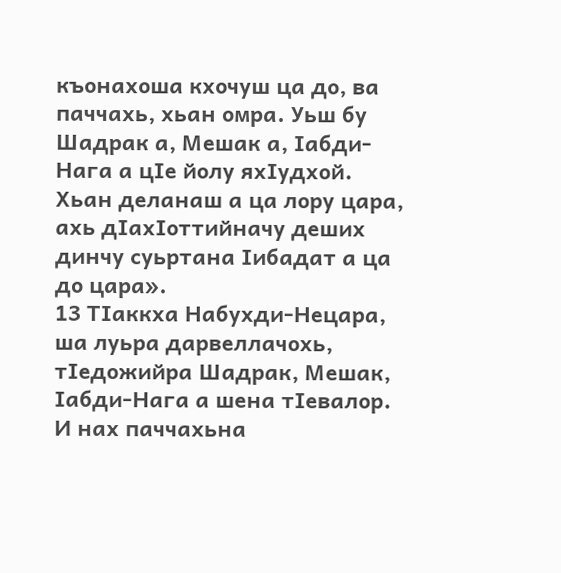къонахоша кхочуш ца до, ва паччахь, хьан омра. Уьш бу Шадрак а, Мешак а, Ӏабди-Нага а цӀе йолу яхӀудхой. Хьан деланаш а ца лору цара, ахь дӀахӀоттийначу деших динчу суьртана Ӏибадат а ца до цара».
13 ТӀаккха Набухди-Нецара, ша луьра дарвеллачохь, тӀедожийра Шадрак, Мешак, Ӏабди-Нага а шена тӀевалор. И нах паччахьна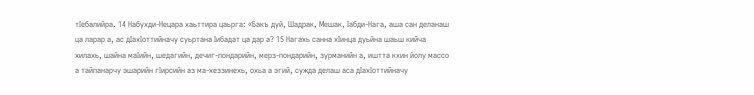тӀебалийра. 14 Набухди-Нецара хаьттира цаьрга: «Бакъ дуй, Шадрак, Мешак, Ӏабди-Нага, аша сан деланаш ца ларар а, ас дӀахӀоттийначу суьртана Ӏибадат ца дар а? 15 Нагахь санна хӀинца дуьйна шаьш кийча хилахь, шайна маӀийн, шедагийн, дечиг-пондарийн, мерз-пондарийн, зурманийн а, иштта кхин йолу массо а тайпанарчу эшарийн гӀирсийн аз ма-хеззинехь, охьа а эгий, сужда делаш аса дӀахӀоттийначу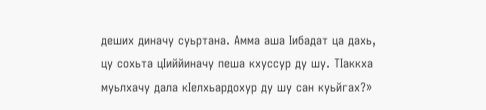деших диначу суьртана. Амма аша Ӏибадат ца дахь, цу сохьта цӀиййиначу пеша кхуссур ду шу. ТӀаккха муьлхачу дала кӀелхьардохур ду шу сан куьйгах?»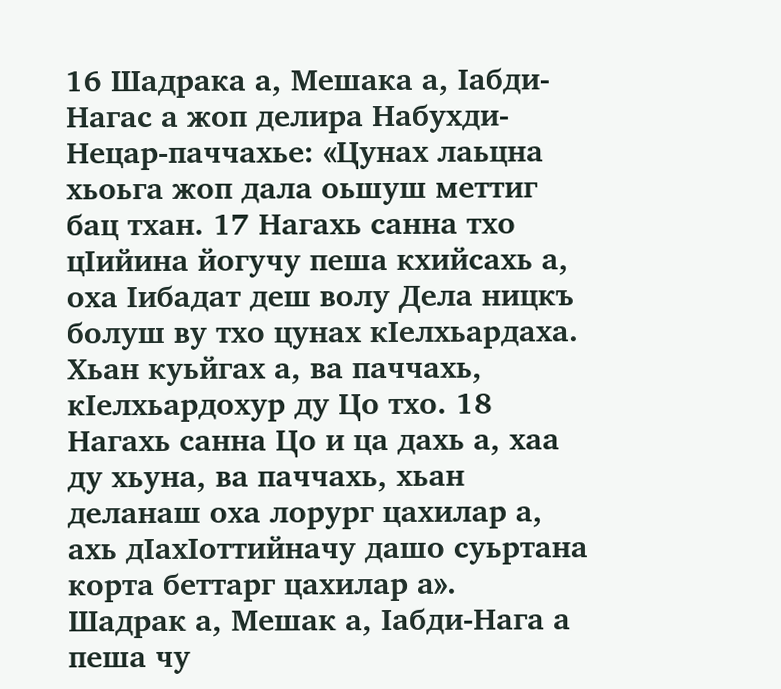16 Шадрака а, Мешака а, Ӏабди-Нагас а жоп делира Набухди-Нецар-паччахье: «Цунах лаьцна хьоьга жоп дала оьшуш меттиг бац тхан. 17 Нагахь санна тхо цӀийина йогучу пеша кхийсахь а, оха Ӏибадат деш волу Дела ницкъ болуш ву тхо цунах кӀелхьардаха. Хьан куьйгах а, ва паччахь, кӀелхьардохур ду Цо тхо. 18 Нагахь санна Цо и ца дахь а, хаа ду хьуна, ва паччахь, хьан деланаш оха лорург цахилар а, ахь дӀахӀоттийначу дашо суьртана корта беттарг цахилар а».
Шадрак а, Мешак а, Ӏабди-Нага а пеша чу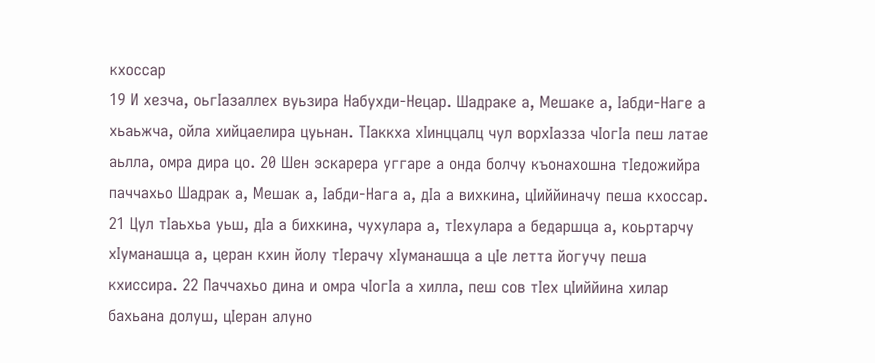кхоссар
19 И хезча, оьгӀазаллех вуьзира Набухди-Нецар. Шадраке а, Мешаке а, Ӏабди-Наге а хьаьжча, ойла хийцаелира цуьнан. ТӀаккха хӀинццалц чул ворхӀазза чӀогӀа пеш латае аьлла, омра дира цо. 20 Шен эскарера уггаре а онда болчу къонахошна тӀедожийра паччахьо Шадрак а, Мешак а, Ӏабди-Нага а, дӀа а вихкина, цӀиййиначу пеша кхоссар. 21 Цул тӀаьхьа уьш, дӀа а бихкина, чухулара а, тӀехулара а бедаршца а, коьртарчу хӀуманашца а, церан кхин йолу тӀерачу хӀуманашца а цӀе летта йогучу пеша кхиссира. 22 Паччахьо дина и омра чӀогӀа а хилла, пеш сов тӀех цӀиййина хилар бахьана долуш, цӀеран алуно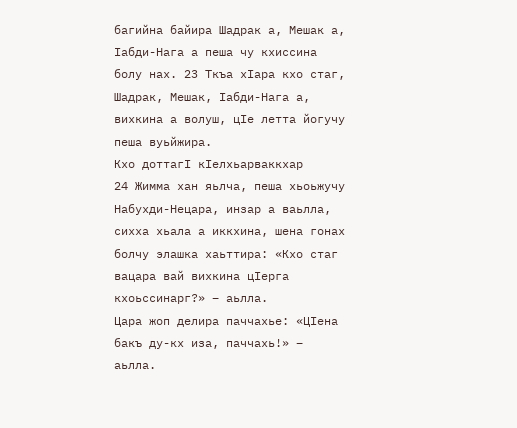багийна байира Шадрак а, Мешак а, Ӏабди-Нага а пеша чу кхиссина болу нах. 23 Ткъа хӀара кхо стаг, Шадрак, Мешак, Ӏабди-Нага а, вихкина а волуш, цӀе летта йогучу пеша вуьйжира.
Кхо доттагӀ кӀелхьарваккхар
24 Жимма хан яьлча, пеша хьоьжучу Набухди-Нецара, инзар а ваьлла, сихха хьала а иккхина, шена гонах болчу элашка хаьттира: «Кхо стаг вацара вай вихкина цӀерга кхоьссинарг?» – аьлла.
Цара жоп делира паччахье: «ЦӀена бакъ ду-кх иза, паччахь!» – аьлла.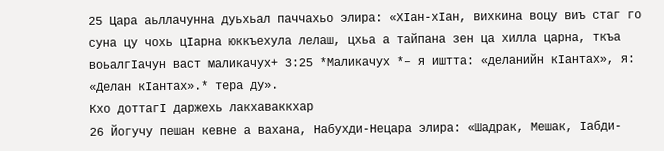25 Цара аьллачунна дуьхьал паччахьо элира: «ХӀан-хӀан, вихкина воцу виъ стаг го суна цу чохь цӀарна юккъехула лелаш, цхьа а тайпана зен ца хилла царна, ткъа воьалгӀачун васт маликачух+ 3:25 *Маликачух *– я иштта: «деланийн кӀантах», я: «Делан кӀантах».* тера ду».
Кхо доттагӀ даржехь лакхаваккхар
26 Йогучу пешан кевне а вахана, Набухди-Нецара элира: «Шадрак, Мешак, Ӏабди-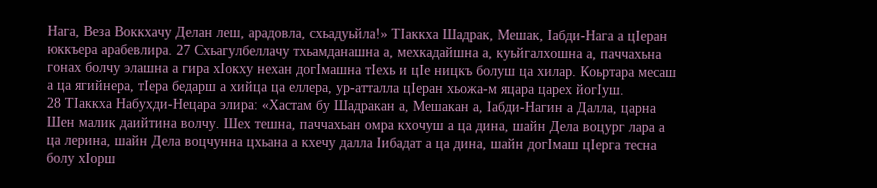Нага, Веза Воккхачу Делан леш, арадовла, схьадуьйла!» ТӀаккха Шадрак, Мешак, Ӏабди-Нага а цӀеран юккъера арабевлира. 27 Схьагулбеллачу тхьамданашна а, мехкадайшна а, куьйгалхошна а, паччахьна гонах болчу элашна а гира хӀокху нехан догӀмашна тӀехь и цӀе ницкъ болуш ца хилар. Коьртара месаш а ца ягийнера, тӀера бедарш а хийца ца еллера, ур-атталла цӀеран хьожа-м яцара царех йогӀуш.
28 ТӀаккха Набухди-Нецара элира: «Хастам бу Шадракан а, Мешакан а, Ӏабди-Нагин а Далла, царна Шен малик даийтина волчу. Шех тешна, паччахьан омра кхочуш а ца дина, шайн Дела воцург лара а ца лерина, шайн Дела воцчунна цхьана а кхечу далла Ӏибадат а ца дина, шайн догӀмаш цӀерга тесна болу хӀорш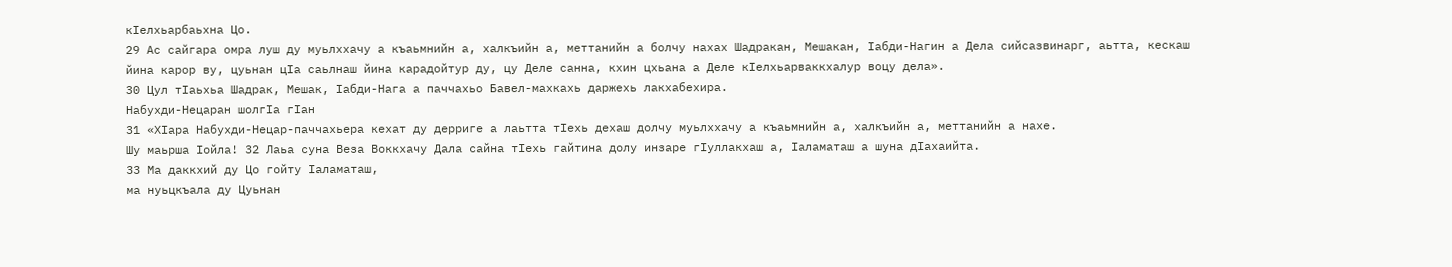кӀелхьарбаьхна Цо.
29 Ас сайгара омра луш ду муьлххачу а къаьмнийн а, халкъийн а, меттанийн а болчу нахах Шадракан, Мешакан, Ӏабди-Нагин а Дела сийсазвинарг, аьтта, кескаш йина карор ву, цуьнан цӀа саьлнаш йина карадойтур ду, цу Деле санна, кхин цхьана а Деле кӀелхьарваккхалур воцу дела».
30 Цул тӀаьхьа Шадрак, Мешак, Ӏабди-Нага а паччахьо Бавел-махкахь даржехь лакхабехира.
Набухди-Нецаран шолгӀа гӀан
31 «ХӀара Набухди-Нецар-паччахьера кехат ду дерриге а лаьтта тӀехь дехаш долчу муьлххачу а къаьмнийн а, халкъийн а, меттанийн а нахе.
Шу маьрша Ӏойла! 32 Лаьа суна Веза Воккхачу Дала сайна тӀехь гайтина долу инзаре гӀуллакхаш а, Ӏаламаташ а шуна дӀахаийта.
33 Ма даккхий ду Цо гойту Ӏаламаташ,
ма нуьцкъала ду Цуьнан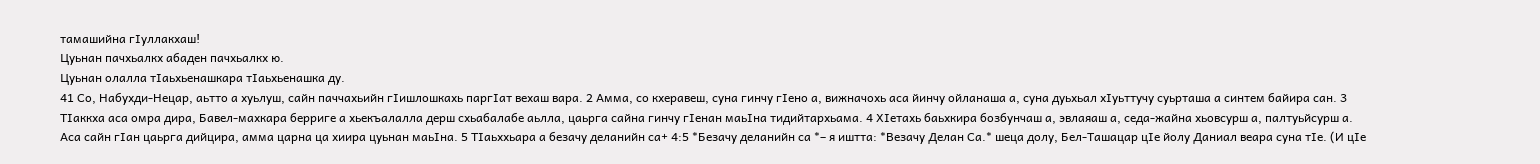тамашийна гӀуллакхаш!
Цуьнан пачхьалкх абаден пачхьалкх ю.
Цуьнан олалла тӀаьхьенашкара тӀаьхьенашка ду.
41 Со, Набухди-Нецар, аьтто а хуьлуш, сайн паччахьийн гӀишлошкахь паргӀат вехаш вара. 2 Амма, со кхеравеш, суна гинчу гӀено а, вижначохь аса йинчу ойланаша а, суна дуьхьал хӀуьттучу суьрташа а синтем байира сан. 3 ТӀаккха аса омра дира, Бавел-махкара берриге а хьекъалалла дерш схьабалабе аьлла, цаьрга сайна гинчу гӀенан маьӀна тидийтархьама. 4 ХӀетахь баьхкира бозбунчаш а, эвлаяаш а, седа-жайна хьовсурш а, палтуьйсурш а. Аса сайн гӀан цаьрга дийцира, амма царна ца хиира цуьнан маьӀна. 5 ТӀаьххьара а безачу деланийн са+ 4:5 *Безачу деланийн са *– я иштта: *Везачу Делан Са.* шеца долу, Бел-Ташацар цӀе йолу Даниал веара суна тӀе. (И цӀе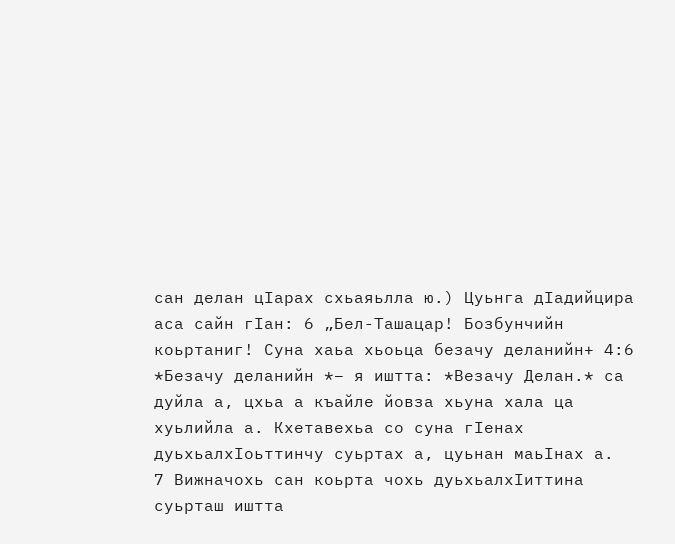сан делан цӀарах схьаяьлла ю.) Цуьнга дӀадийцира аса сайн гӀан: 6 „Бел-Ташацар! Бозбунчийн коьртаниг! Суна хаьа хьоьца безачу деланийн+ 4:6 *Безачу деланийн *– я иштта: *Везачу Делан.* са дуйла а, цхьа а къайле йовза хьуна хала ца хуьлийла а. Кхетавехьа со суна гӀенах дуьхьалхӀоьттинчу суьртах а, цуьнан маьӀнах а.
7 Вижначохь сан коьрта чохь дуьхьалхӀиттина суьрташ иштта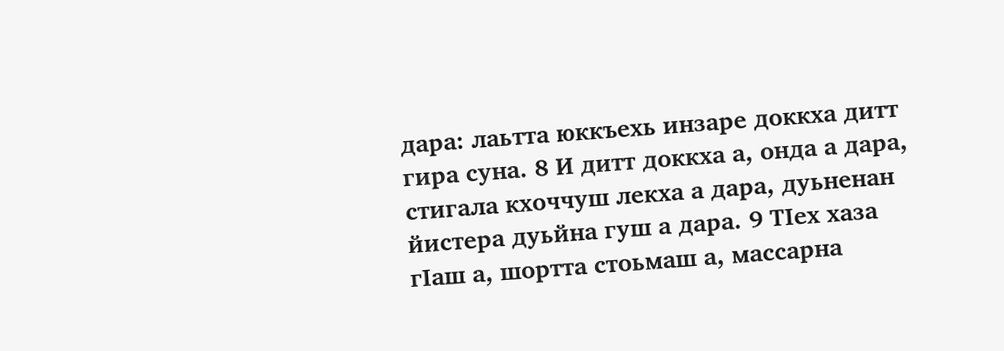дара: лаьтта юккъехь инзаре доккха дитт гира суна. 8 И дитт доккха а, онда а дара, стигала кхоччуш лекха а дара, дуьненан йистера дуьйна гуш а дара. 9 ТӀех хаза гӀаш а, шортта стоьмаш а, массарна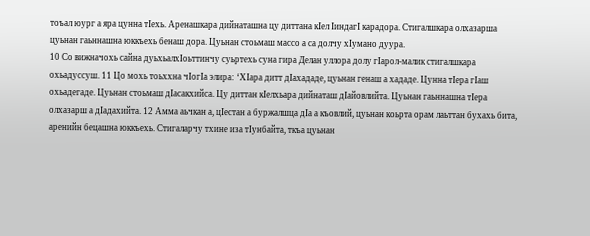тоъал юург а яра цунна тӀехь. Аренашкара дийнаташна цу диттана кӀел ӀиндагӀ карадора. Стигалшкара олхазарша цуьнан гаьннашна юккъехь бенаш дора. Цуьнан стоьмаш массо а са долчу хӀумано дуура.
10 Со вижначохь сайна дуьхьалхӀоьттинчу суьртехь суна гира Делан уллора долу гӀарол-малик стигалшкара охьадуссуш. 11 Цо мохь тоьххна чӀогӀа элира: ‘ХӀара дитт дӀахададе, цуьнан генаш а хададе. Цунна тӀера гӀаш охьадегаде. Цуьнан стоьмаш дӀасакхийса. Цу диттан кӀелхьара дийнаташ дӀайовлийта. Цуьнан гаьннашна тӀера олхазарш а дӀадахийта. 12 Амма аьчкан а, цӀестан а буржалшца дӀа а къовлий, цуьнан коьрта орам лаьттан бухахь бита, аренийн бецашна юккъехь. Стигаларчу тхине иза тӀунбайта, ткъа цуьнан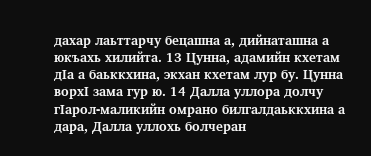дахар лаьттарчу бецашна а, дийнаташна а юкъахь хилийта. 13 Цунна, адамийн кхетам дӀа а баьккхина, экхан кхетам лур бу. Цунна ворхӀ зама гур ю. 14 Далла уллора долчу гӀарол-маликийн омрано билгалдаьккхина а дара, Далла уллохь болчеран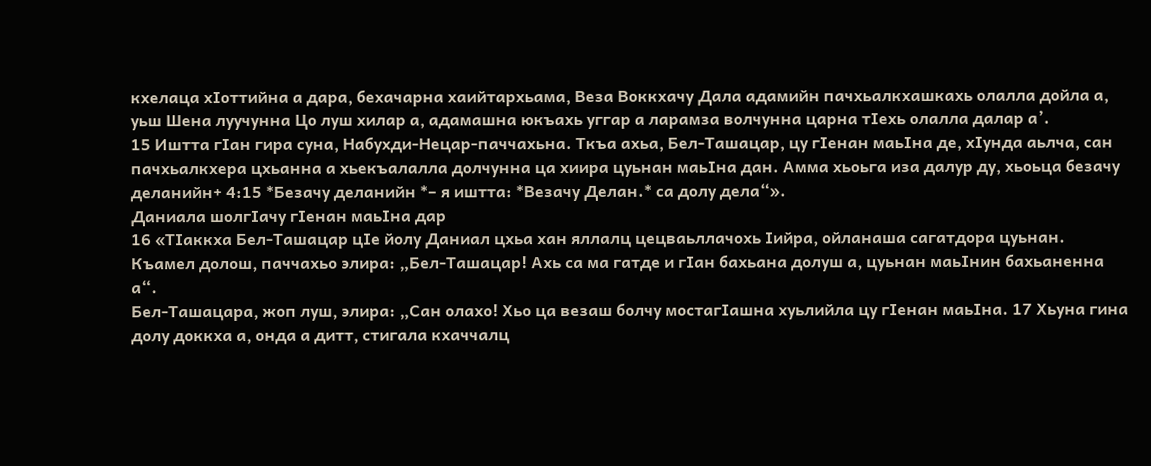кхелаца хӀоттийна а дара, бехачарна хаийтархьама, Веза Воккхачу Дала адамийн пачхьалкхашкахь олалла дойла а, уьш Шена луучунна Цо луш хилар а, адамашна юкъахь уггар а ларамза волчунна царна тӀехь олалла далар а’.
15 Иштта гӀан гира суна, Набухди-Нецар-паччахьна. Ткъа ахьа, Бел-Ташацар, цу гӀенан маьӀна де, хӀунда аьлча, сан пачхьалкхера цхьанна а хьекъалалла долчунна ца хиира цуьнан маьӀна дан. Амма хьоьга иза далур ду, хьоьца безачу деланийн+ 4:15 *Безачу деланийн *– я иштта: *Везачу Делан.* са долу дела“».
Даниала шолгӀачу гӀенан маьӀна дар
16 «ТӀаккха Бел-Ташацар цӀе йолу Даниал цхьа хан яллалц цецваьллачохь Ӏийра, ойланаша сагатдора цуьнан. Къамел долош, паччахьо элира: „Бел-Ташацар! Ахь са ма гатде и гӀан бахьана долуш а, цуьнан маьӀнин бахьаненна а“.
Бел-Ташацара, жоп луш, элира: „Сан олахо! Хьо ца везаш болчу мостагӀашна хуьлийла цу гӀенан маьӀна. 17 Хьуна гина долу доккха а, онда а дитт, стигала кхаччалц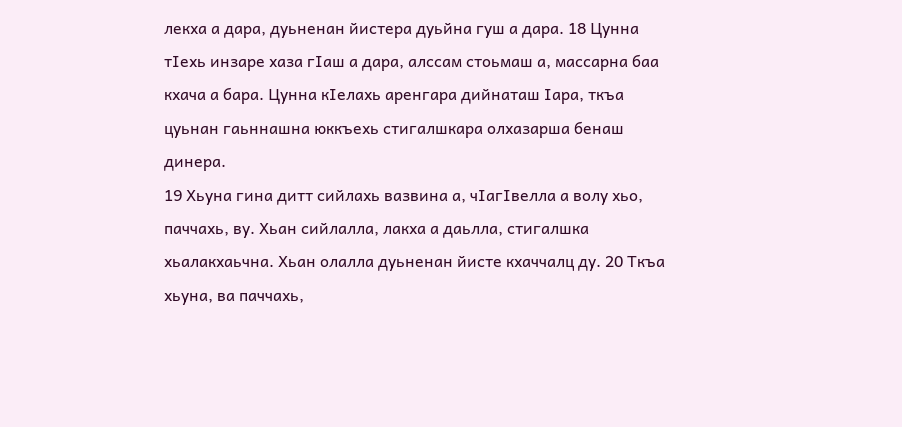лекха а дара, дуьненан йистера дуьйна гуш а дара. 18 Цунна тӀехь инзаре хаза гӀаш а дара, алссам стоьмаш а, массарна баа кхача а бара. Цунна кӀелахь аренгара дийнаташ Ӏара, ткъа цуьнан гаьннашна юккъехь стигалшкара олхазарша бенаш динера.
19 Хьуна гина дитт сийлахь вазвина а, чӀагӀвелла а волу хьо, паччахь, ву. Хьан сийлалла, лакха а даьлла, стигалшка хьалакхаьчна. Хьан олалла дуьненан йисте кхаччалц ду. 20 Ткъа хьуна, ва паччахь,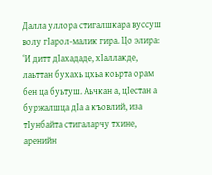Далла уллора стигалшкара вуссуш волу гӀарол-малик гира. Цо элира: ‘И дитт дӀахададе, хӀаллакде, лаьттан бухахь цхьа коьрта орам бен ца буьтуш. Аьчкан а, цӀестан а буржалшца дӀа а къовлий, иза тӀунбайта стигаларчу тхине, аренийн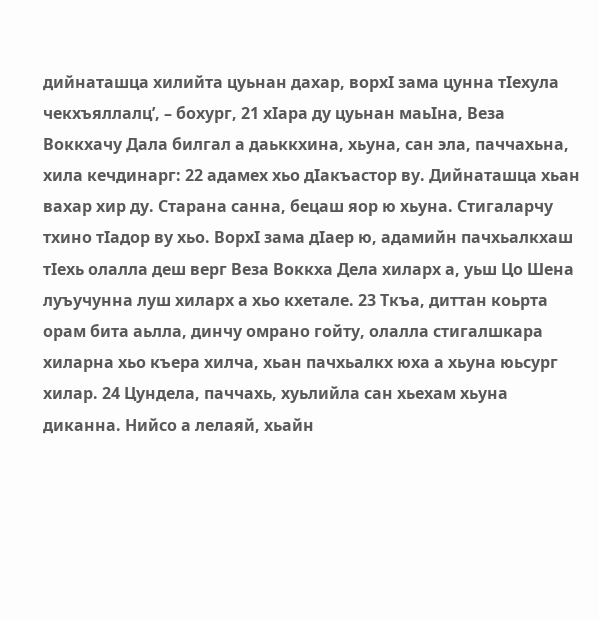дийнаташца хилийта цуьнан дахар, ворхӀ зама цунна тӀехула чекхъяллалц’, – бохург, 21 хӀара ду цуьнан маьӀна, Веза Воккхачу Дала билгал а даьккхина, хьуна, сан эла, паччахьна, хила кечдинарг: 22 адамех хьо дӀакъастор ву. Дийнаташца хьан вахар хир ду. Старана санна, бецаш яор ю хьуна. Стигаларчу тхино тӀадор ву хьо. ВорхӀ зама дӀаер ю, адамийн пачхьалкхаш тӀехь олалла деш верг Веза Воккха Дела хиларх а, уьш Цо Шена луъучунна луш хиларх а хьо кхетале. 23 Ткъа, диттан коьрта орам бита аьлла, динчу омрано гойту, олалла стигалшкара хиларна хьо къера хилча, хьан пачхьалкх юха а хьуна юьсург хилар. 24 Цундела, паччахь, хуьлийла сан хьехам хьуна диканна. Нийсо а лелаяй, хьайн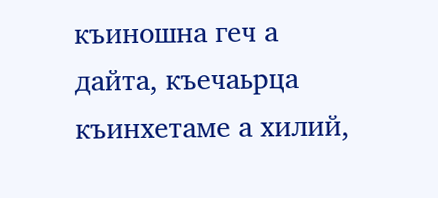къиношна геч а дайта, къечаьрца къинхетаме а хилий,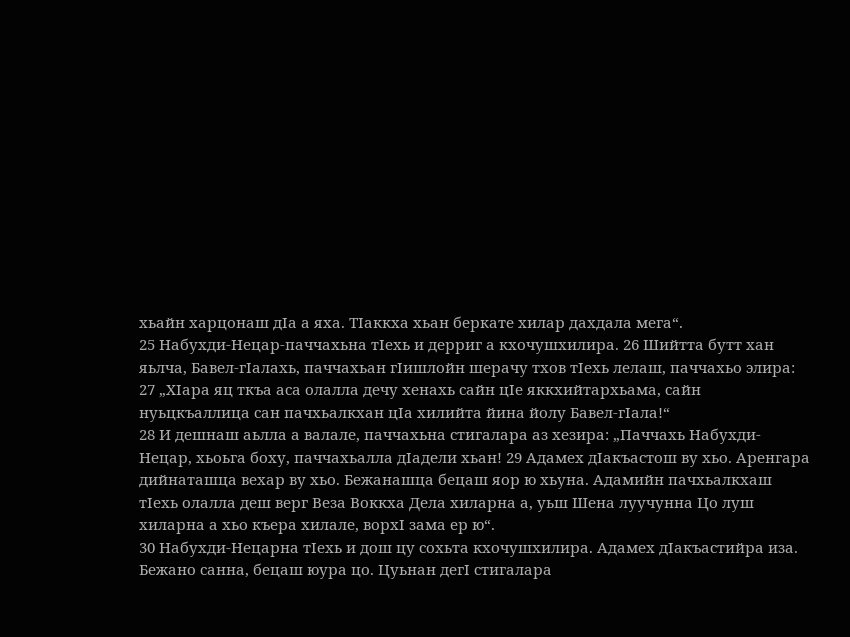хьайн харцонаш дӀа а яха. ТӀаккха хьан беркате хилар дахдала мега“.
25 Набухди-Нецар-паччахьна тӀехь и дерриг а кхочушхилира. 26 Шийтта бутт хан яьлча, Бавел-гӀалахь, паччахьан гӀишлойн шерачу тхов тӀехь лелаш, паччахьо элира: 27 „ХӀара яц ткъа аса олалла дечу хенахь сайн цӀе яккхийтархьама, сайн нуьцкъаллица сан пачхьалкхан цӀа хилийта йина йолу Бавел-гӀала!“
28 И дешнаш аьлла а валале, паччахьна стигалара аз хезира: „Паччахь Набухди-Нецар, хьоьга боху, паччахьалла дӀадели хьан! 29 Адамех дӀакъастош ву хьо. Аренгара дийнаташца вехар ву хьо. Бежанашца бецаш яор ю хьуна. Адамийн пачхьалкхаш тӀехь олалла деш верг Веза Воккха Дела хиларна а, уьш Шена луучунна Цо луш хиларна а хьо къера хилале, ворхӀ зама ер ю“.
30 Набухди-Нецарна тӀехь и дош цу сохьта кхочушхилира. Адамех дӀакъастийра иза. Бежано санна, бецаш юура цо. Цуьнан дегӀ стигалара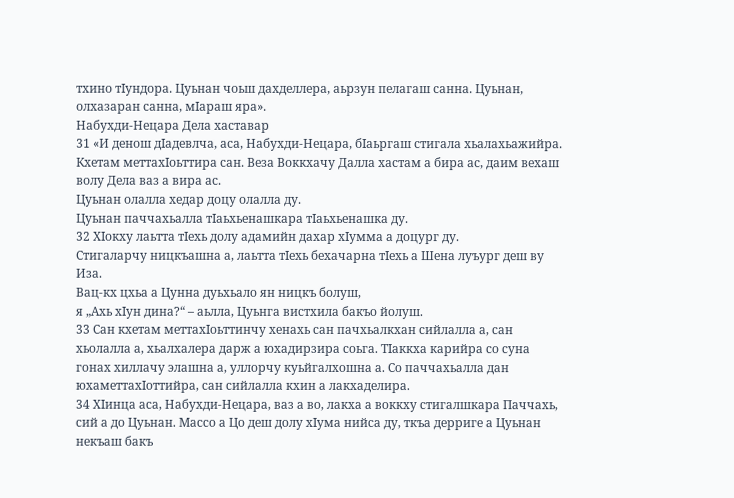тхино тӀундора. Цуьнан чоьш дахделлера, аьрзун пелагаш санна. Цуьнан, олхазаран санна, мӀараш яра».
Набухди-Нецара Дела хаставар
31 «И денош дӀадевлча, аса, Набухди-Нецара, бӀаьргаш стигала хьалахьажийра. Кхетам меттахӀоьттира сан. Веза Воккхачу Далла хастам а бира ас, даим вехаш волу Дела ваз а вира ас.
Цуьнан олалла хедар доцу олалла ду.
Цуьнан паччахьалла тӀаьхьенашкара тӀаьхьенашка ду.
32 ХӀокху лаьтта тӀехь долу адамийн дахар хӀумма а доцург ду.
Стигаларчу ницкъашна а, лаьтта тӀехь бехачарна тӀехь а Шена луъург деш ву Иза.
Вац-кх цхьа а Цунна дуьхьало ян ницкъ болуш,
я „Ахь хӀун дина?“ – аьлла, Цуьнга вистхила бакъо йолуш.
33 Сан кхетам меттахӀоьттинчу хенахь сан пачхьалкхан сийлалла а, сан хьолалла а, хьалхалера дарж а юхадирзира соьга. ТӀаккха карийра со суна гонах хиллачу элашна а, уллорчу куьйгалхошна а. Со паччахьалла дан юхаметтахӀоттийра, сан сийлалла кхин а лакхаделира.
34 ХӀинца аса, Набухди-Нецара, ваз а во, лакха а воккху стигалшкара Паччахь, сий а до Цуьнан. Массо а Цо деш долу хӀума нийса ду, ткъа дерриге а Цуьнан некъаш бакъ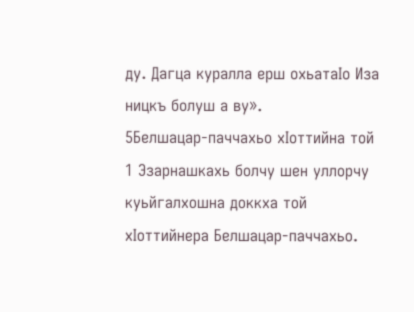ду. Дагца куралла ерш охьатаӀо Иза ницкъ болуш а ву».
5Белшацар-паччахьо хӀоттийна той
1 Эзарнашкахь болчу шен уллорчу куьйгалхошна доккха той хӀоттийнера Белшацар-паччахьо.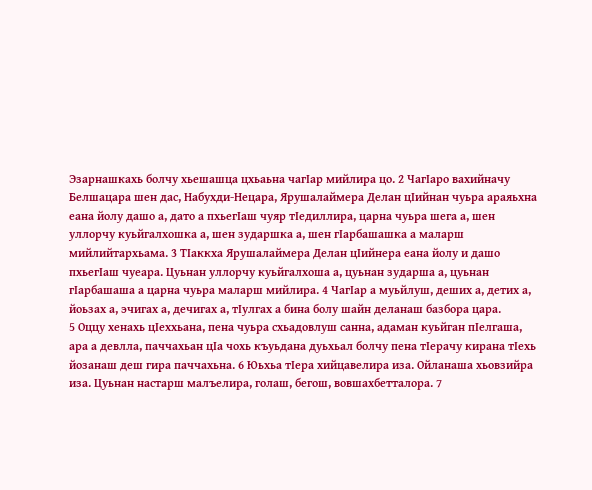Эзарнашкахь болчу хьешашца цхьаьна чагӀар мийлира цо. 2 ЧагӀаро вахийначу Белшацара шен дас, Набухди-Нецара, Ярушалаймера Делан цӀийнан чуьра араяьхна еана йолу дашо а, дато а пхьегӀаш чуяр тӀедиллира, царна чуьра шега а, шен уллорчу куьйгалхошка а, шен зударшка а, шен гӀарбашашка а маларш мийлийтархьама. 3 ТӀаккха Ярушалаймера Делан цӀийнера еана йолу и дашо пхьегӀаш чуеара. Цуьнан уллорчу куьйгалхоша а, цуьнан зударша а, цуьнан гӀарбашаша а царна чуьра маларш мийлира. 4 ЧагӀар а муьйлуш, деших а, детих а, йоьзах а, эчигах а, дечигах а, тӀулгах а бина болу шайн деланаш базбора цара.
5 Оццу хенахь цӀеххьана, пена чуьра схьадовлуш санна, адаман куьйган пӀелгаша, ара а девлла, паччахьан цӀа чохь къуьдана дуьхьал болчу пена тӀерачу кирана тӀехь йозанаш деш гира паччахьна. 6 Юьхьа тӀера хийцавелира иза. Ойланаша хьовзийра иза. Цуьнан настарш малъелира, голаш, бегош, вовшахбетталора. 7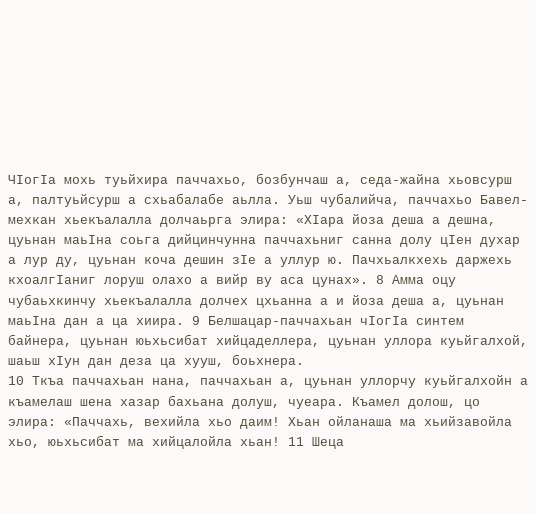ЧӀогӀа мохь туьйхира паччахьо, бозбунчаш а, седа-жайна хьовсурш а, палтуьйсурш а схьабалабе аьлла. Уьш чубалийча, паччахьо Бавел-мехкан хьекъалалла долчаьрга элира: «ХӀара йоза деша а дешна, цуьнан маьӀна соьга дийцинчунна паччахьниг санна долу цӀен духар а лур ду, цуьнан коча дешин зӀе а уллур ю. Пачхьалкхехь даржехь кхоалгӀаниг лоруш олахо а вийр ву аса цунах». 8 Амма оцу чубаьхкинчу хьекъалалла долчех цхьанна а и йоза деша а, цуьнан маьӀна дан а ца хиира. 9 Белшацар-паччахьан чӀогӀа синтем байнера, цуьнан юьхьсибат хийцаделлера, цуьнан уллора куьйгалхой, шаьш хӀун дан деза ца хууш, боьхнера.
10 Ткъа паччахьан нана, паччахьан а, цуьнан уллорчу куьйгалхойн а къамелаш шена хазар бахьана долуш, чуеара. Къамел долош, цо элира: «Паччахь, вехийла хьо даим! Хьан ойланаша ма хьийзавойла хьо, юьхьсибат ма хийцалойла хьан! 11 Шеца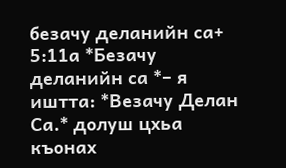безачу деланийн са+ 5:11а *Безачу деланийн са *– я иштта: *Везачу Делан Са.* долуш цхьа къонах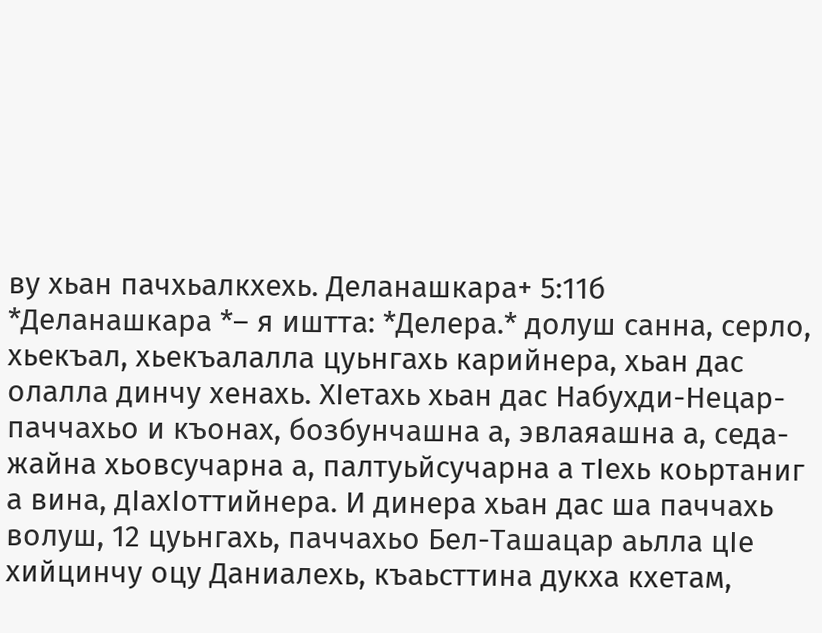ву хьан пачхьалкхехь. Деланашкара+ 5:11б *Деланашкара *– я иштта: *Делера.* долуш санна, серло, хьекъал, хьекъалалла цуьнгахь карийнера, хьан дас олалла динчу хенахь. ХӀетахь хьан дас Набухди-Нецар-паччахьо и къонах, бозбунчашна а, эвлаяашна а, седа-жайна хьовсучарна а, палтуьйсучарна а тӀехь коьртаниг а вина, дӀахӀоттийнера. И динера хьан дас ша паччахь волуш, 12 цуьнгахь, паччахьо Бел-Ташацар аьлла цӀе хийцинчу оцу Даниалехь, къаьсттина дукха кхетам,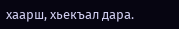хаарш, хьекъал дара.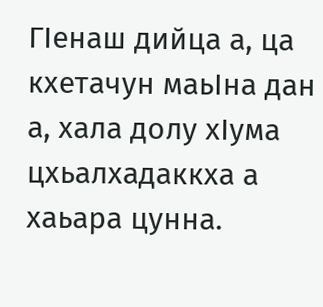ГӀенаш дийца а, ца кхетачун маьӀна дан а, хала долу хӀума цхьалхадаккха а хаьара цунна.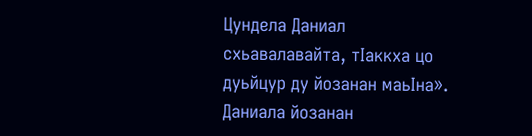Цундела Даниал схьавалавайта, тӀаккха цо дуьйцур ду йозанан маьӀна».
Даниала йозанан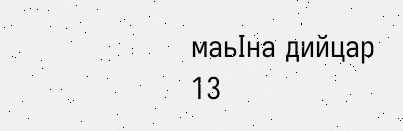маьӀна дийцар
13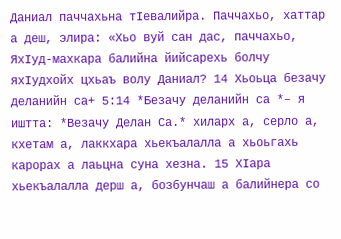Даниал паччахьна тӀевалийра. Паччахьо, хаттар а деш, элира: «Хьо вуй сан дас, паччахьо, ЯхӀуд-махкара балийна йийсарехь болчу яхӀудхойх цхьаъ волу Даниал? 14 Хьоьца безачу деланийн са+ 5:14 *Безачу деланийн са *– я иштта: *Везачу Делан Са.* хиларх а, серло а, кхетам а, лаккхара хьекъалалла а хьоьгахь карорах а лаьцна суна хезна. 15 ХӀара хьекъалалла дерш а, бозбунчаш а балийнера со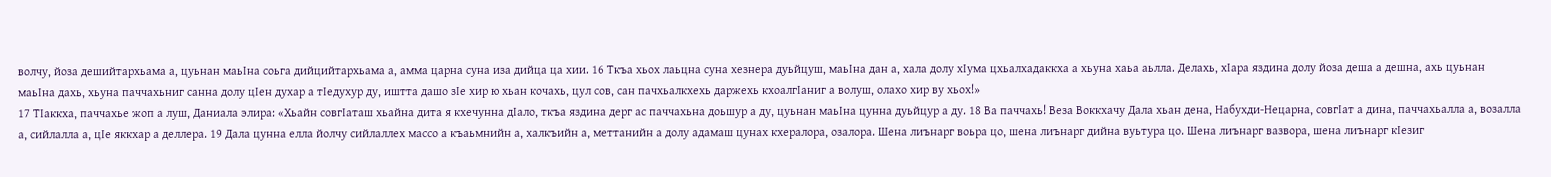волчу, йоза дешийтархьама а, цуьнан маьӀна соьга дийцийтархьама а, амма царна суна иза дийца ца хии. 16 Ткъа хьох лаьцна суна хезнера дуьйцуш, маьӀна дан а, хала долу хӀума цхьалхадаккха а хьуна хаьа аьлла. Делахь, хӀара яздина долу йоза деша а дешна, ахь цуьнан маьӀна дахь, хьуна паччахьниг санна долу цӀен духар а тӀедухур ду, иштта дашо зӀе хир ю хьан кочахь, цул сов, сан пачхьалкхехь даржехь кхоалгӀаниг а волуш, олахо хир ву хьох!»
17 ТӀаккха, паччахье жоп а луш, Даниала элира: «Хьайн совгӀаташ хьайна дита я кхечунна дӀало, ткъа яздина дерг ас паччахьна доьшур а ду, цуьнан маьӀна цунна дуьйцур а ду. 18 Ва паччахь! Веза Воккхачу Дала хьан дена, Набухди-Нецарна, совгӀат а дина, паччахьалла а, возалла а, сийлалла а, цӀе яккхар а деллера. 19 Дала цунна елла йолчу сийлаллех массо а къаьмнийн а, халкъийн а, меттанийн а долу адамаш цунах кхералора, озалора. Шена лиънарг воьра цо, шена лиънарг дийна вуьтура цо. Шена лиънарг вазвора, шена лиънарг кӀезиг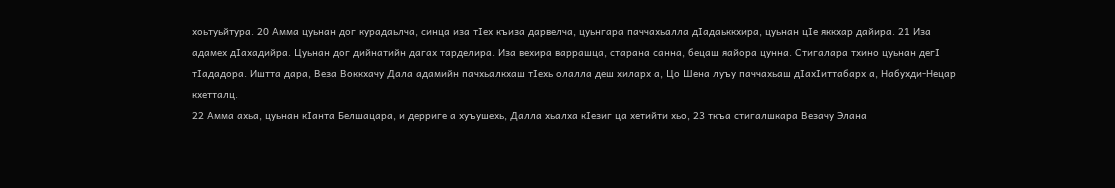хоьтуьйтура. 20 Амма цуьнан дог курадаьлча, синца иза тӀех къиза дарвелча, цуьнгара паччахьалла дӀадаьккхира, цуьнан цӀе яккхар дайира. 21 Иза адамех дӀахадийра. Цуьнан дог дийнатийн дагах тарделира. Иза вехира варрашца, старана санна, бецаш яайора цунна. Стигалара тхино цуьнан дегӀ тӀададора. Иштта дара, Веза Воккхачу Дала адамийн пачхьалкхаш тӀехь олалла деш хиларх а, Цо Шена луъу паччахьаш дӀахӀиттабарх а, Набухди-Нецар кхетталц.
22 Амма ахьа, цуьнан кӀанта Белшацара, и дерриге а хуъушехь, Далла хьалха кӀезиг ца хетийти хьо, 23 ткъа стигалшкара Везачу Элана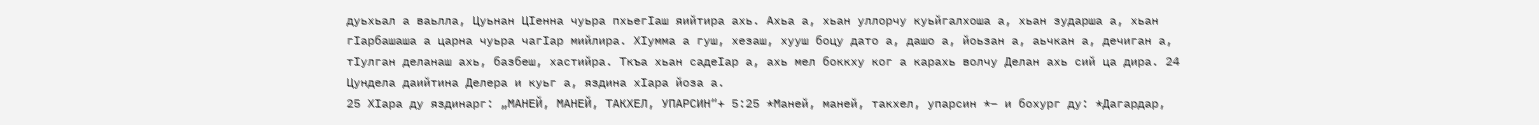дуьхьал а ваьлла, Цуьнан ЦӀенна чуьра пхьегӀаш яийтира ахь. Ахьа а, хьан уллорчу куьйгалхоша а, хьан зударша а, хьан гӀарбашаша а царна чуьра чагӀар мийлира. ХӀумма а гуш, хезаш, хууш боцу дато а, дашо а, йоьзан а, аьчкан а, дечиган а, тӀулган деланаш ахь, базбеш, хастийра. Ткъа хьан садеӀар а, ахь мел боккху ког а карахь волчу Делан ахь сий ца дира. 24 Цундела даийтина Делера и куьг а, яздина хӀара йоза а.
25 ХӀара ду яздинарг: „МАНЕЙ, МАНЕЙ, ТАКХЕЛ, УПАРСИН“+ 5:25 *Маней, маней, такхел, упарсин *– и бохург ду: *Дагардар,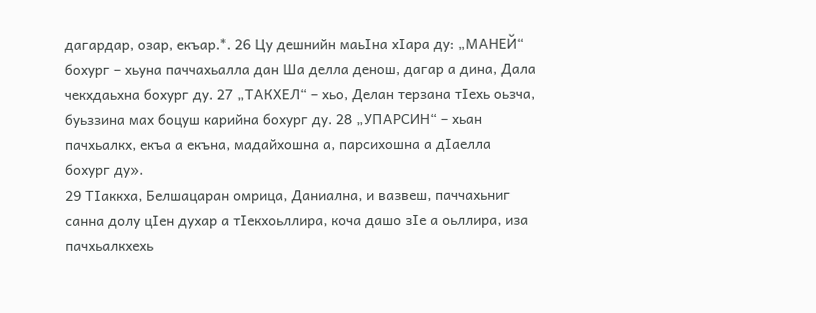дагардар, озар, екъар.*. 26 Цу дешнийн маьӀна хӀара ду: „МАНЕЙ“ бохург – хьуна паччахьалла дан Ша делла денош, дагар а дина, Дала чекхдаьхна бохург ду. 27 „ТАКХЕЛ“ – хьо, Делан терзана тӀехь оьзча, буьззина мах боцуш карийна бохург ду. 28 „УПАРСИН“ – хьан пачхьалкх, екъа а екъна, мадайхошна а, парсихошна а дӀаелла бохург ду».
29 ТӀаккха, Белшацаран омрица, Даниална, и вазвеш, паччахьниг санна долу цӀен духар а тӀекхоьллира, коча дашо зӀе а оьллира, иза пачхьалкхехь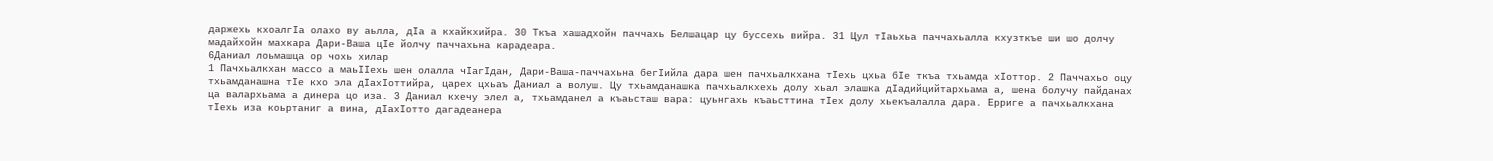даржехь кхоалгӀа олахо ву аьлла, дӀа а кхайкхийра. 30 Ткъа хашадхойн паччахь Белшацар цу буссехь вийра. 31 Цул тӀаьхьа паччахьалла кхузткъе ши шо долчу мадайхойн махкара Дари-Ваша цӀе йолчу паччахьна карадеара.
6Даниал лоьмашца ор чохь хилар
1 Пачхьалкхан массо а маьӀӀехь шен олалла чӀагӀдан, Дари-Ваша-паччахьна бегӀийла дара шен пачхьалкхана тӀехь цхьа бӀе ткъа тхьамда хӀоттор. 2 Паччахьо оцу тхьамданашна тӀе кхо эла дӀахӀоттийра, царех цхьаъ Даниал а волуш. Цу тхьамданашка пачхьалкхехь долу хьал элашка дӀадийцийтархьама а, шена болучу пайданах ца валархьама а динера цо иза. 3 Даниал кхечу элел а, тхьамданел а къаьсташ вара: цуьнгахь къаьсттина тӀех долу хьекъалалла дара. Ерриге а пачхьалкхана тӀехь иза коьртаниг а вина, дӀахӀотто дагадеанера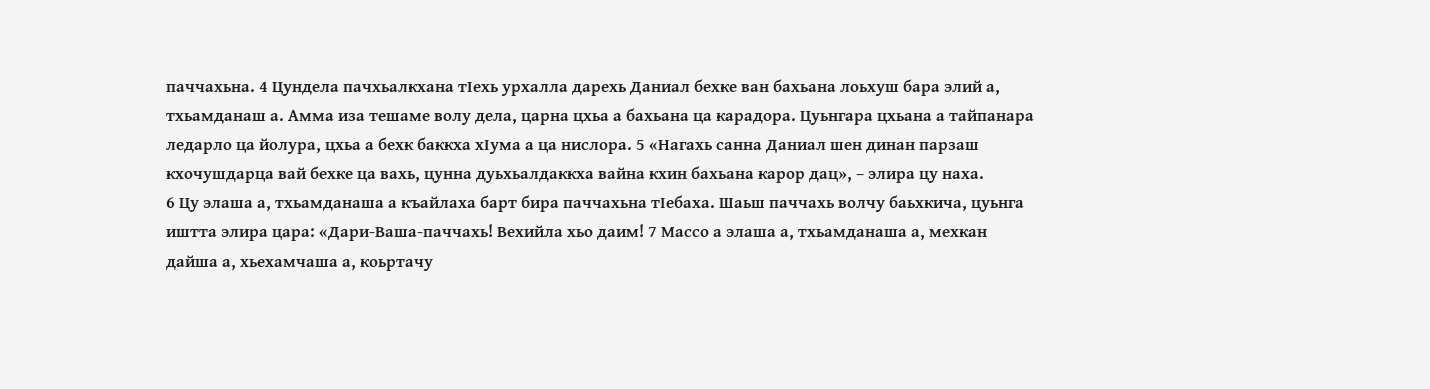паччахьна. 4 Цундела пачхьалкхана тӀехь урхалла дарехь Даниал бехке ван бахьана лоьхуш бара элий а, тхьамданаш а. Амма иза тешаме волу дела, царна цхьа а бахьана ца карадора. Цуьнгара цхьана а тайпанара ледарло ца йолура, цхьа а бехк баккха хӀума а ца нислора. 5 «Нагахь санна Даниал шен динан парзаш кхочушдарца вай бехке ца вахь, цунна дуьхьалдаккха вайна кхин бахьана карор дац», – элира цу наха.
6 Цу элаша а, тхьамданаша а къайлаха барт бира паччахьна тӀебаха. Шаьш паччахь волчу баьхкича, цуьнга иштта элира цара: «Дари-Ваша-паччахь! Вехийла хьо даим! 7 Массо а элаша а, тхьамданаша а, мехкан дайша а, хьехамчаша а, коьртачу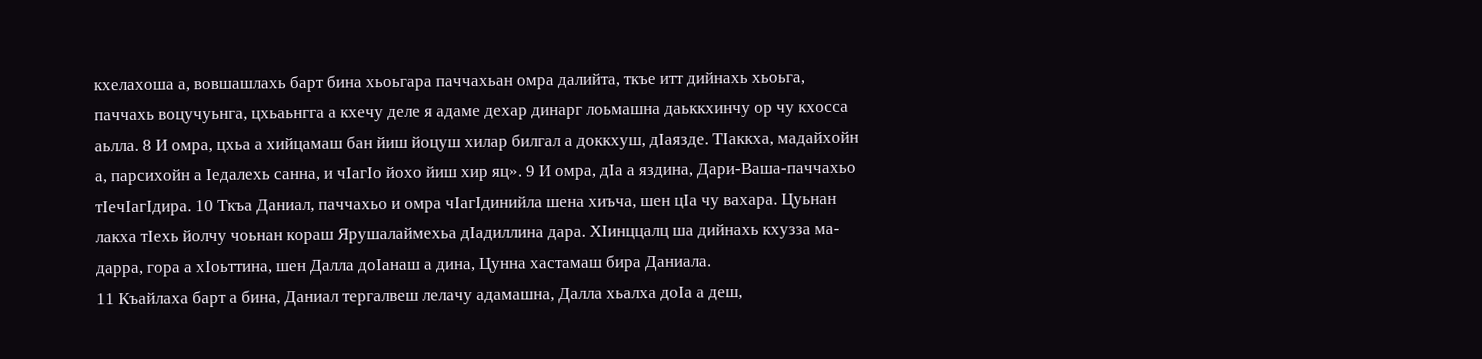кхелахоша а, вовшашлахь барт бина хьоьгара паччахьан омра далийта, ткъе итт дийнахь хьоьга, паччахь воцучуьнга, цхьаьнгга а кхечу деле я адаме дехар динарг лоьмашна даьккхинчу ор чу кхосса аьлла. 8 И омра, цхьа а хийцамаш бан йиш йоцуш хилар билгал а доккхуш, дӀаязде. ТӀаккха, мадайхойн а, парсихойн а Ӏедалехь санна, и чӀагӀо йохо йиш хир яц». 9 И омра, дӀа а яздина, Дари-Ваша-паччахьо тӀечӀагӀдира. 10 Ткъа Даниал, паччахьо и омра чӀагӀдинийла шена хиъча, шен цӀа чу вахара. Цуьнан лакха тӀехь йолчу чоьнан кораш Ярушалаймехьа дӀадиллина дара. ХӀинццалц ша дийнахь кхузза ма-дарра, гора а хӀоьттина, шен Далла доӀанаш а дина, Цунна хастамаш бира Даниала.
11 Къайлаха барт а бина, Даниал тергалвеш лелачу адамашна, Далла хьалха доӀа а деш,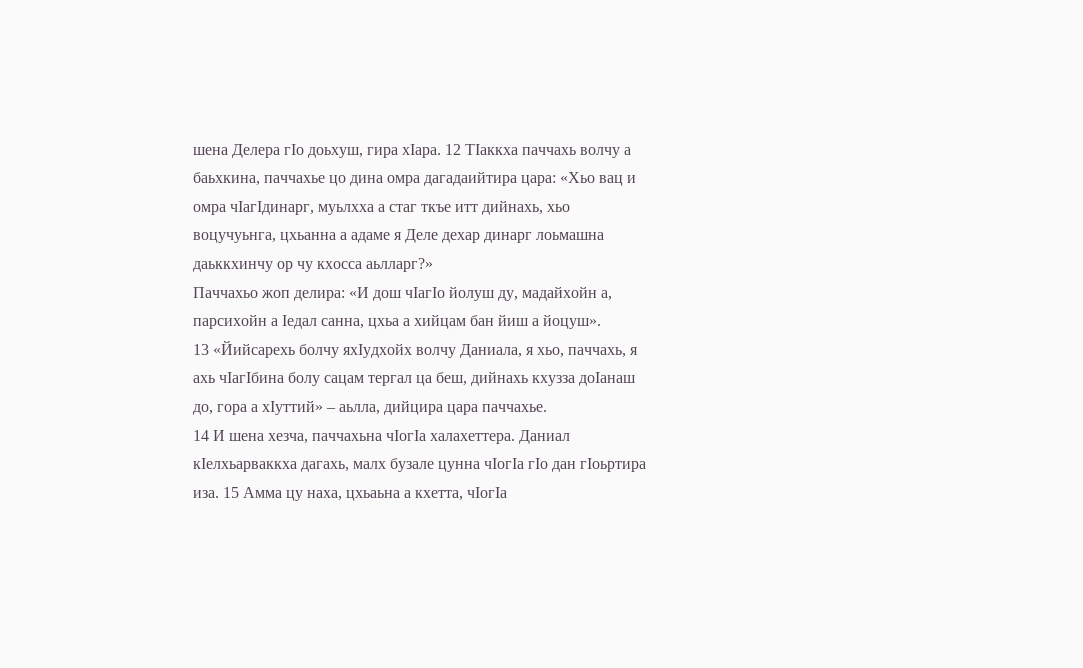шена Делера гӀо доьхуш, гира хӀара. 12 ТӀаккха паччахь волчу а баьхкина, паччахье цо дина омра дагадаийтира цара: «Хьо вац и омра чӀагӀдинарг, муьлхха а стаг ткъе итт дийнахь, хьо воцучуьнга, цхьанна а адаме я Деле дехар динарг лоьмашна даьккхинчу ор чу кхосса аьлларг?»
Паччахьо жоп делира: «И дош чӀагӀо йолуш ду, мадайхойн а, парсихойн а Ӏедал санна, цхьа а хийцам бан йиш а йоцуш».
13 «Йийсарехь болчу яхӀудхойх волчу Даниала, я хьо, паччахь, я ахь чӀагӀбина болу сацам тергал ца беш, дийнахь кхузза доӀанаш до, гора а хӀуттий» – аьлла, дийцира цара паччахье.
14 И шена хезча, паччахьна чӀогӀа халахеттера. Даниал кӀелхьарваккха дагахь, малх бузале цунна чӀогӀа гӀо дан гӀоьртира иза. 15 Амма цу наха, цхьаьна а кхетта, чӀогӀа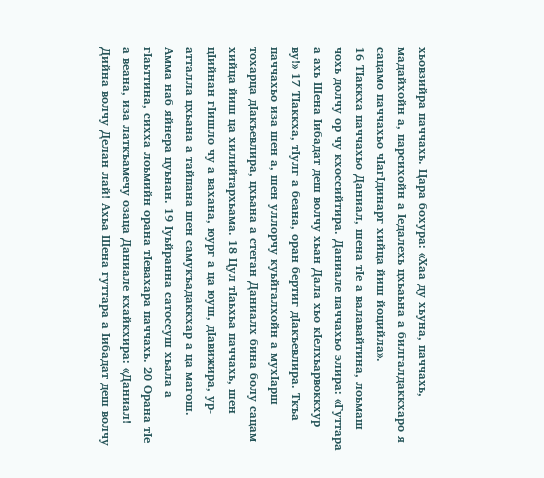хьовзийра паччахь. Цара бохура: «Хаа ду хьуна, паччахь, мадайхойн а, парсихойн а Ӏедалехь цхьаьна а билгалдаккхаро я сацамо паччахьо чӀагӀдинарг хийца йиш йоцийла».
16 ТӀаккха паччахьо Даниал, шена тӀе а валавайтина, лоьмаш чохь долчу ор чу кхоссийтира. Даниале паччахьо элира: «Гуттара а ахь Шена Ӏибадат деш волчу хьан Дала хьо кӀелхьарвоккхур ву!» 17 ТӀаккха, тӀулг а беана, оран бертиг дӀакъевлира. Ткъа паччахьо иза шен а, шен уллорчу куьйгалхойн а мухӀарш тохарца дӀакъевлира, цхьана а стеган Даниалх бина болу сацам хийца йиш ца хилийтархьама. 18 Цул тӀаьхьа паччахь, шен цӀийнан гӀишло чу а вахана, юург а ца юуш, дӀавижира, ур-атталла цхьана а тайпана шен самукъадаккхар а ца магош. Амма наб яйнера цуьнан. 19 Ӏуьйранна сатоссуш хьала а гӀаьттина, сихха лоьмийн орана тӀевахара паччахь. 20 Орана тӀе а веана, иза латкъамечу озаца Даниале кхайкхира: «Даниал! Дийна волчу Делан лай! Ахьа Шена гуттара а Ӏибадат деш волчу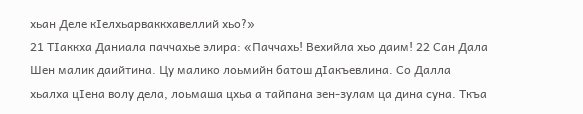хьан Деле кӀелхьарваккхавеллий хьо?»
21 ТӀаккха Даниала паччахье элира: «Паччахь! Вехийла хьо даим! 22 Сан Дала Шен малик даийтина. Цу малико лоьмийн батош дӀакъевлина. Со Далла хьалха цӀена волу дела, лоьмаша цхьа а тайпана зен-зулам ца дина суна. Ткъа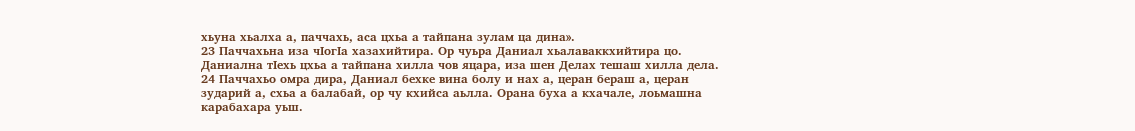хьуна хьалха а, паччахь, аса цхьа а тайпана зулам ца дина».
23 Паччахьна иза чӀогӀа хазахийтира. Ор чуьра Даниал хьалаваккхийтира цо. Даниална тӀехь цхьа а тайпана хилла чов яцара, иза шен Делах тешаш хилла дела. 24 Паччахьо омра дира, Даниал бехке вина болу и нах а, церан бераш а, церан зударий а, схьа а балабай, ор чу кхийса аьлла. Орана буха а кхачале, лоьмашна карабахара уьш.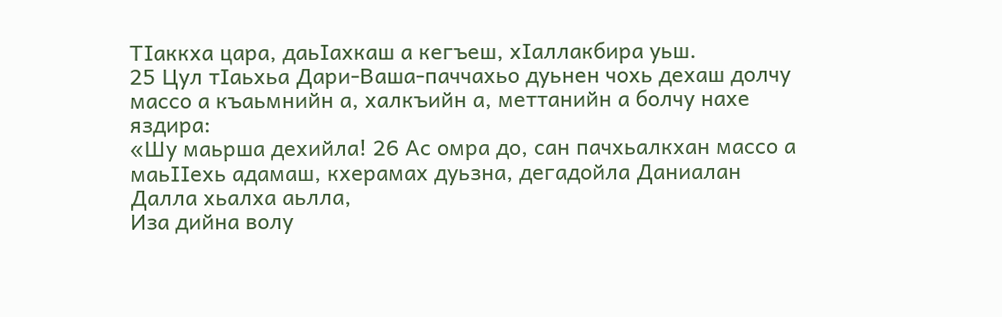ТӀаккха цара, даьӀахкаш а кегъеш, хӀаллакбира уьш.
25 Цул тӀаьхьа Дари-Ваша-паччахьо дуьнен чохь дехаш долчу массо а къаьмнийн а, халкъийн а, меттанийн а болчу нахе яздира:
«Шу маьрша дехийла! 26 Ас омра до, сан пачхьалкхан массо а маьӀӀехь адамаш, кхерамах дуьзна, дегадойла Даниалан Далла хьалха аьлла,
Иза дийна волу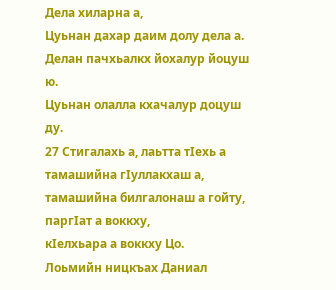Дела хиларна а,
Цуьнан дахар даим долу дела а.
Делан пачхьалкх йохалур йоцуш ю.
Цуьнан олалла кхачалур доцуш ду.
27 Стигалахь а, лаьтта тӀехь а тамашийна гӀуллакхаш а,
тамашийна билгалонаш а гойту,
паргӀат а воккху,
кӀелхьара а воккху Цо.
Лоьмийн ницкъах Даниал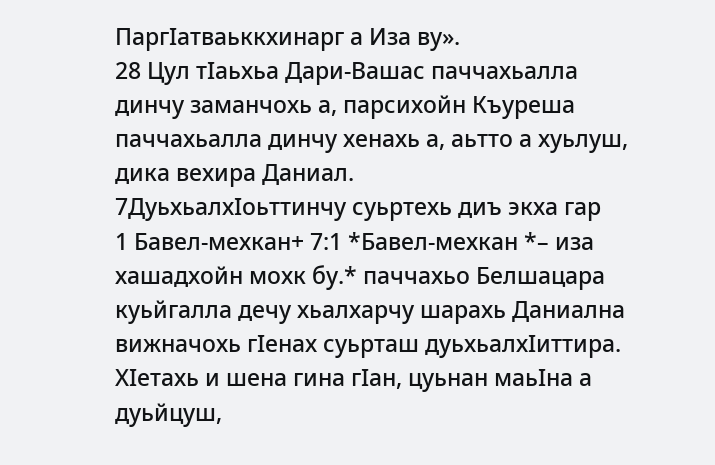ПаргӀатваьккхинарг а Иза ву».
28 Цул тӀаьхьа Дари-Вашас паччахьалла динчу заманчохь а, парсихойн Къуреша паччахьалла динчу хенахь а, аьтто а хуьлуш, дика вехира Даниал.
7ДуьхьалхӀоьттинчу суьртехь диъ экха гар
1 Бавел-мехкан+ 7:1 *Бавел-мехкан *– иза хашадхойн мохк бу.* паччахьо Белшацара куьйгалла дечу хьалхарчу шарахь Даниална вижначохь гӀенах суьрташ дуьхьалхӀиттира. ХӀетахь и шена гина гӀан, цуьнан маьӀна а дуьйцуш,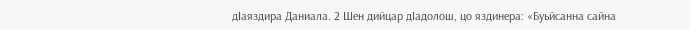дӀаяздира Даниала. 2 Шен дийцар дӀадолош, цо яздинера: «Буьйсанна сайна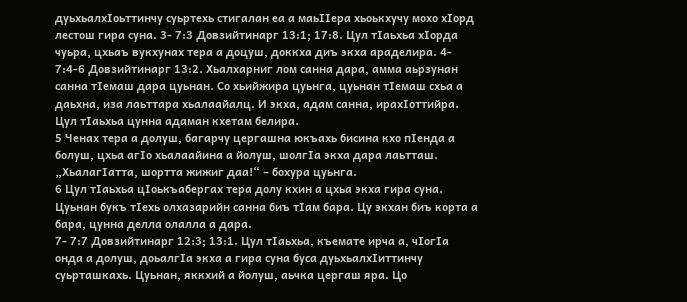дуьхьалхӀоьттинчу суьртехь стигалан еа а маьӀӀера хьоькхучу мохо хӀорд лестош гира суна. 3- 7:3 Довзийтинарг 13:1; 17:8. Цул тӀаьхьа хӀорда чуьра, цхьаъ вукхунах тера а доцуш, доккха диъ экха араделира. 4- 7:4-6 Довзийтинарг 13:2. Хьалхарниг лом санна дара, амма аьрзунан санна тӀемаш дара цуьнан. Со хьийжира цуьнга, цуьнан тӀемаш схьа а даьхна, иза лаьттара хьалаайалц. И экха, адам санна, ирахӀоттийра. Цул тӀаьхьа цунна адаман кхетам белира.
5 Ченах тера а долуш, багарчу цергашна юкъахь бисина кхо пӀенда а болуш, цхьа агӀо хьалаайина а йолуш, шолгӀа экха дара лаьтташ. „ХьалагӀатта, шортта жижиг даа!“ – бохура цуьнга.
6 Цул тӀаьхьа цӀоькъабергах тера долу кхин а цхьа экха гира суна. Цуьнан букъ тӀехь олхазарийн санна биъ тӀам бара. Цу экхан биъ корта а бара, цунна делла олалла а дара.
7- 7:7 Довзийтинарг 12:3; 13:1. Цул тӀаьхьа, къемате ирча а, чӀогӀа онда а долуш, доьалгӀа экха а гира суна буса дуьхьалхӀиттинчу суьрташкахь. Цуьнан, яккхий а йолуш, аьчка цергаш яра. Цо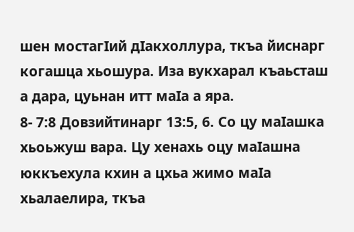шен мостагӀий дӀакхоллура, ткъа йиснарг когашца хьошура. Иза вукхарал къаьсташ а дара, цуьнан итт маӀа а яра.
8- 7:8 Довзийтинарг 13:5, 6. Со цу маӀашка хьоьжуш вара. Цу хенахь оцу маӀашна юккъехула кхин а цхьа жимо маӀа хьалаелира, ткъа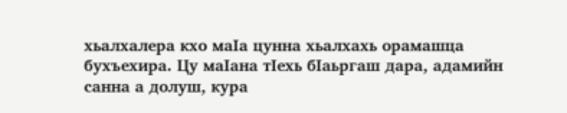хьалхалера кхо маӀа цунна хьалхахь орамашца бухъехира. Цу маӀана тӀехь бӀаьргаш дара, адамийн санна а долуш, кура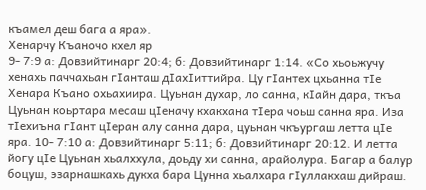къамел деш бага а яра».
Хенарчу Къаночо кхел яр
9- 7:9 а: Довзийтинарг 20:4; б: Довзийтинарг 1:14. «Со хьоьжучу хенахь паччахьан гӀанташ дӀахӀиттийра. Цу гӀантех цхьанна тӀе Хенара Къано охьахиира. Цуьнан духар, ло санна, кӀайн дара, ткъа Цуьнан коьртара месаш цӀеначу кхакхана тӀера чоьш санна яра. Иза тӀехиъна гӀант цӀеран алу санна дара, цуьнан чкъургаш летта цӀе яра. 10- 7:10 а: Довзийтинарг 5:11; б: Довзийтинарг 20:12. И летта йогу цӀе Цуьнан хьалххула, доьду хи санна, арайолура. Багар а балур боцуш, эзарнашкахь дукха бара Цунна хьалхара гӀуллакхаш дийраш.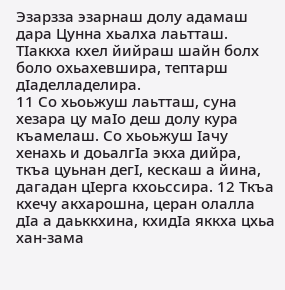Эзарзза эзарнаш долу адамаш дара Цунна хьалха лаьтташ. ТӀаккха кхел йийраш шайн болх боло охьахевшира, тептарш дӀаделладелира.
11 Со хьоьжуш лаьтташ, суна хезара цу маӀо деш долу кура къамелаш. Со хьоьжуш Ӏачу хенахь и доьалгӀа экха дийра, ткъа цуьнан дегӀ, кескаш а йина, дагадан цӀерга кхоьссира. 12 Ткъа кхечу акхарошна, церан олалла дӀа а даьккхина, кхидӀа яккха цхьа хан-зама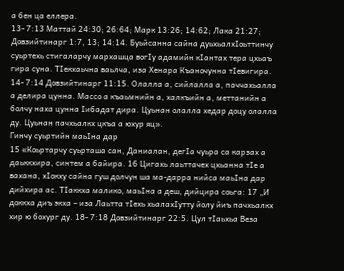а бен ца еллера.
13- 7:13 Маттай 24:30; 26:64; Марк 13:26; 14:62; Лака 21:27; Довзийтинарг 1:7, 13; 14:14. Буьйсанна сайна дуьхьалхӀоьттинчу суьртехь стигаларчу мархашца вогӀу адамийн кӀантах тера цхьаъ гира суна. ТӀекхаьчна ваьлча, иза Хенара Къаночунна тӀевигира. 14- 7:14 Довзийтинарг 11:15. Олалла а, сийлалла а, паччахьалла а делира цунна. Массо а къаьмнийн а, халкъийн а, меттанийн а болчу наха цунна Ӏибадат дира. Цуьнан олалла хедар доцу олалла ду. Цуьнан пачхьалкх цкъа а юхур яц».
Гинчу суьртийн маьӀна дар
15 «Коьртарчу суьрташа сан, Даниалан, дегӀа чуьра са карзах а даьккхира, синтем а байира. 16 Цигахь лаьттачех цхьанна тӀе а вахана, хӀокху сайна гуш долчун ша ма-дарра нийса маьӀна дар дийхира ас. ТӀаккха малико, маьӀна а деш, дийцира соьга: 17 „И доккха диъ экха – иза Лаьтта тӀехь хьалахӀутту йолу йиъ пачхьалкх хир ю бохург ду. 18- 7:18 Довзийтинарг 22:5. Цул тӀаьхьа Веза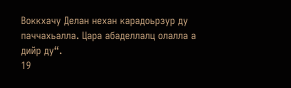Воккхачу Делан нехан карадоьрзур ду паччахьалла. Цара абаделлалц олалла а дийр ду“.
19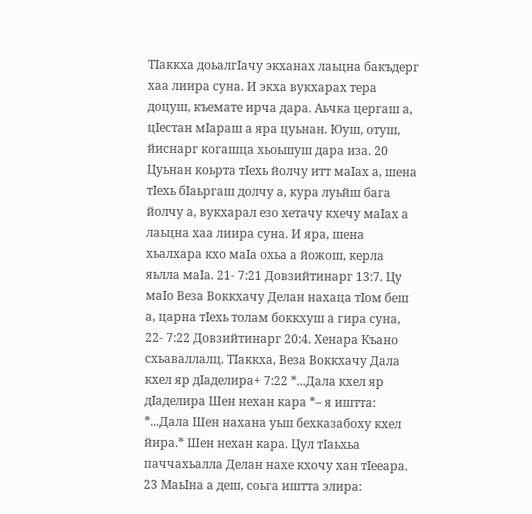ТӀаккха доьалгӀачу экханах лаьцна бакъдерг хаа лиира суна. И экха вукхарах тера доцуш, къемате ирча дара. Аьчка цергаш а, цӀестан мӀараш а яра цуьнан. Юуш, отуш, йиснарг когашца хьоьшуш дара иза. 20 Цуьнан коьрта тӀехь йолчу итт маӀах а, шена тӀехь бӀаьргаш долчу а, кура луьйш бага йолчу а, вукхарал езо хетачу кхечу маӀах а лаьцна хаа лиира суна. И яра, шена хьалхара кхо маӀа охьа а йожош, керла яьлла маӀа. 21- 7:21 Довзийтинарг 13:7. Цу маӀо Веза Воккхачу Делан нахаца тӀом беш а, царна тӀехь толам боккхуш а гира суна, 22- 7:22 Довзийтинарг 20:4. Хенара Къано схьаваллалц. ТӀаккха, Веза Воккхачу Дала кхел яр дӀаделира+ 7:22 *...Дала кхел яр дӀаделира Шен нехан кара *– я иштта: *...Дала Шен нахана уьш бехказабоху кхел йира.* Шен нехан кара. Цул тӀаьхьа паччахьалла Делан нахе кхочу хан тӀееара. 23 МаьӀна а деш, соьга иштта элира: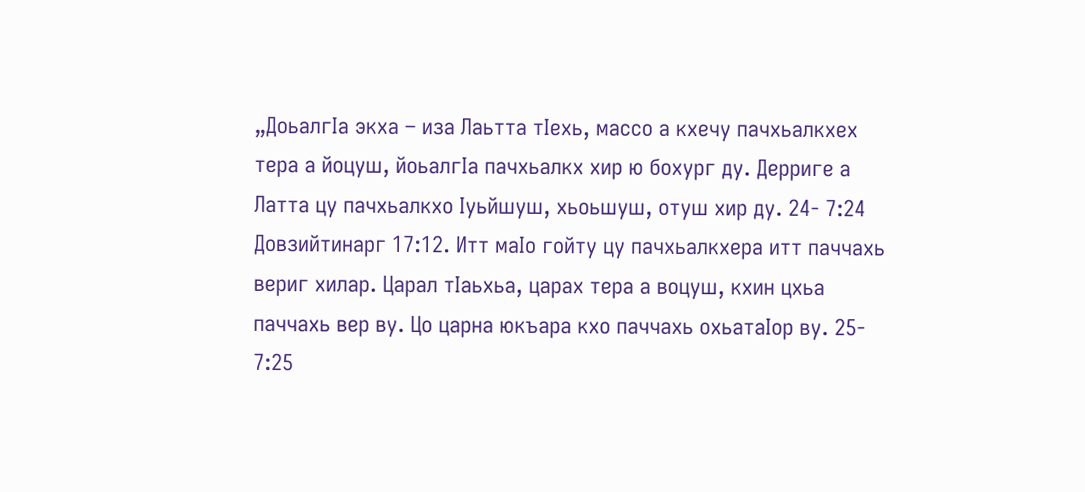„ДоьалгӀа экха – иза Лаьтта тӀехь, массо а кхечу пачхьалкхех тера а йоцуш, йоьалгӀа пачхьалкх хир ю бохург ду. Дерриге а Латта цу пачхьалкхо Ӏуьйшуш, хьоьшуш, отуш хир ду. 24- 7:24 Довзийтинарг 17:12. Итт маӀо гойту цу пачхьалкхера итт паччахь вериг хилар. Царал тӀаьхьа, царах тера а воцуш, кхин цхьа паччахь вер ву. Цо царна юкъара кхо паччахь охьатаӀор ву. 25- 7:25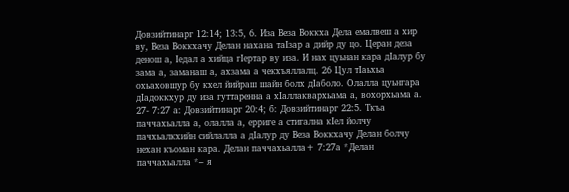Довзийтинарг 12:14; 13:5, 6. Иза Веза Воккха Дела емалвеш а хир ву, Веза Воккхачу Делан нахана таӀзар а дийр ду цо. Церан деза денош а, Ӏедал а хийца гӀертар ву иза. И нах цуьнан кара дӀалур бу зама а, заманаш а, ахзама а чекхъяллалц. 26 Цул тӀаьхьа охьаховшур бу кхел йийраш шайн болх дӀаболо. Олалла цуьнгара дӀадоккхур ду иза гуттаренна а хӀаллаквархьама а, вохорхьама а. 27- 7:27 а: Довзийтинарг 20:4; б: Довзийтинарг 22:5. Ткъа паччахьалла а, олалла а, ерриге а стигална кӀел йолчу пачхьалкхийн сийлалла а дӀалур ду Веза Воккхачу Делан болчу нехан къоман кара. Делан паччахьалла+ 7:27а *Делан паччахьалла *– я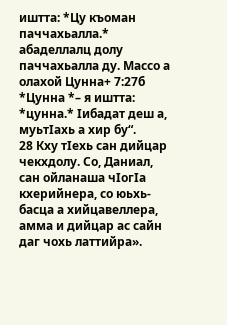иштта: *Цу къоман паччахьалла.* абаделлалц долу паччахьалла ду. Массо а олахой Цунна+ 7:27б *Цунна *– я иштта: *цунна.* Ӏибадат деш а, муьтӀахь а хир бу“.
28 Кху тӀехь сан дийцар чекхдолу. Со, Даниал, сан ойланаша чӀогӀа кхерийнера, со юьхь-басца а хийцавеллера, амма и дийцар ас сайн даг чохь латтийра».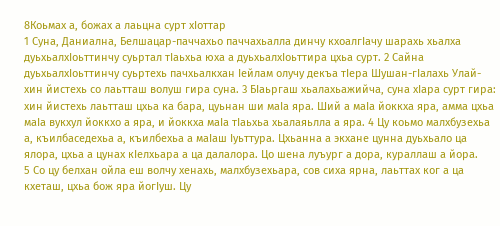8Коьмах а, божах а лаьцна сурт хӀоттар
1 Суна, Даниална, Белшацар-паччахьо паччахьалла динчу кхоалгӀачу шарахь хьалха дуьхьалхӀоьттинчу суьртал тӀаьхьа юха а дуьхьалхӀоьттира цхьа сурт. 2 Сайна дуьхьалхӀоьттинчу суьртехь пачхьалкхан Ӏейлам олучу декъа тӀера Шушан-гӀалахь Улай-хин йистехь со лаьтташ волуш гира суна. 3 БӀаьргаш хьалахьажийча, суна хӀара сурт гира: хин йистехь лаьтташ цхьа ка бара, цуьнан ши маӀа яра. Ший а маӀа йоккха яра, амма цхьа маӀа вукхул йоккхо а яра, и йоккха маӀа тӀаьхьа хьалаяьлла а яра. 4 Цу коьмо малхбузехьа а, къилбаседехьа а, къилбехьа а маӀаш Ӏуьттура. Цхьанна а экхане цунна дуьхьало ца ялора, цхьа а цунах кӀелхьара а ца далалора. Цо шена луъург а дора, кураллаш а йора.
5 Со цу белхан ойла еш волчу хенахь, малхбузехьара, сов сиха ярна, лаьттах ког а ца кхеташ, цхьа бож яра йогӀуш. Цу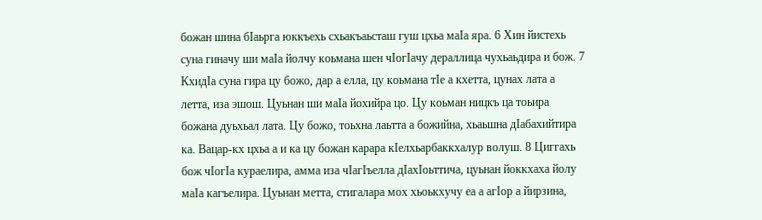божан шина бӀаьрга юккъехь схьакъаьсташ гуш цхьа маӀа яра. 6 Хин йистехь суна гиначу ши маӀа йолчу коьмана шен чӀогӀачу дераллица чухьаьдира и бож. 7 КхидӀа суна гира цу божо, дар а елла, цу коьмана тӀе а кхетта, цунах лата а летта, иза эшош. Цуьнан ши маӀа йохийра цо. Цу коьман ницкъ ца тоьира божана дуьхьал лата. Цу божо, тоьхна лаьтта а божийна, хьаьшна дӀабахийтира ка. Вацар-кх цхьа а и ка цу божан карара кӀелхьарбаккхалур волуш. 8 Циггахь бож чӀогӀа кураелира, амма иза чӀагӀъелла дӀахӀоьттича, цуьнан йоккхаха йолу маӀа кагъелира. Цуьнан метта, стигалара мох хьоькхучу еа а агӀор а йирзина,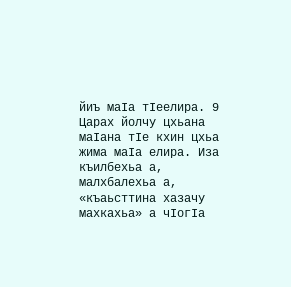йиъ маӀа тӀеелира. 9 Царах йолчу цхьана маӀана тӀе кхин цхьа жима маӀа елира. Иза къилбехьа а, малхбалехьа а, «къаьсттина хазачу махкахьа» а чӀогӀа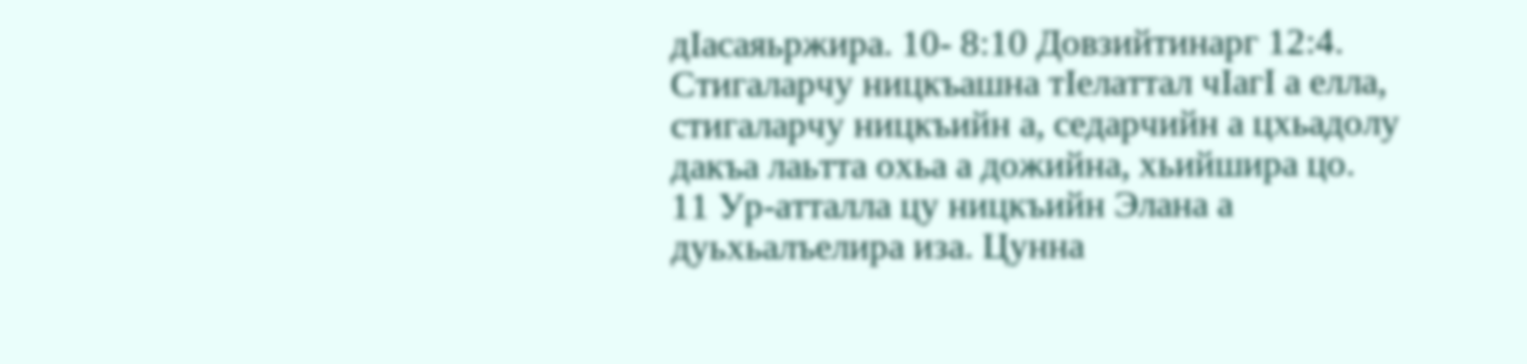дӀасаяьржира. 10- 8:10 Довзийтинарг 12:4. Стигаларчу ницкъашна тӀелаттал чӀагӀ а елла, стигаларчу ницкъийн а, седарчийн а цхьадолу дакъа лаьтта охьа а дожийна, хьийшира цо. 11 Ур-атталла цу ницкъийн Элана а дуьхьалъелира иза. Цунна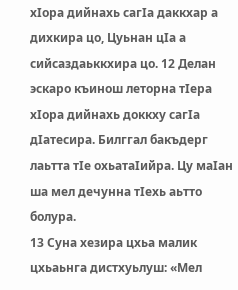хӀора дийнахь сагӀа даккхар а дихкира цо, Цуьнан цӀа а сийсаздаьккхира цо. 12 Делан эскаро къинош леторна тӀера хӀора дийнахь доккху сагӀа дӀатесира. Билггал бакъдерг лаьтта тӀе охьатаӀийра. Цу маӀан ша мел дечунна тӀехь аьтто болура.
13 Суна хезира цхьа малик цхьаьнга дистхуьлуш: «Мел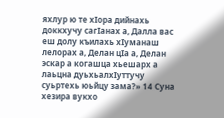яхлур ю те хӀора дийнахь доккхучу сагӀанах а, Далла вас еш долу къилахь хӀуманаш лелорах а, Делан цӀа а, Делан эскар а когашца хьешарх а лаьцна дуьхьалхӀуттучу суьртехь юьйцу зама?» 14 Суна хезира вукхо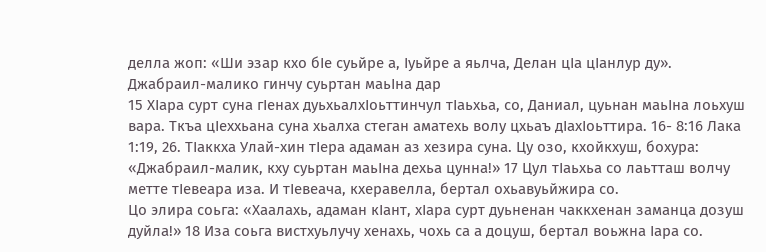делла жоп: «Ши эзар кхо бӀе суьйре а, Ӏуьйре а яьлча, Делан цӀа цӀанлур ду».
Джабраил-малико гинчу суьртан маьӀна дар
15 ХӀара сурт суна гӀенах дуьхьалхӀоьттинчул тӀаьхьа, со, Даниал, цуьнан маьӀна лоьхуш вара. Ткъа цӀеххьана суна хьалха стеган аматехь волу цхьаъ дӀахӀоьттира. 16- 8:16 Лака 1:19, 26. ТӀаккха Улай-хин тӀера адаман аз хезира суна. Цу озо, кхойкхуш, бохура: «Джабраил-малик, кху суьртан маьӀна дехьа цунна!» 17 Цул тӀаьхьа со лаьтташ волчу метте тӀевеара иза. И тӀевеача, кхеравелла, бертал охьавуьйжира со.
Цо элира соьга: «Хаалахь, адаман кӀант, хӀара сурт дуьненан чаккхенан заманца дозуш дуйла!» 18 Иза соьга вистхуьлучу хенахь, чохь са а доцуш, бертал воьжна Ӏара со.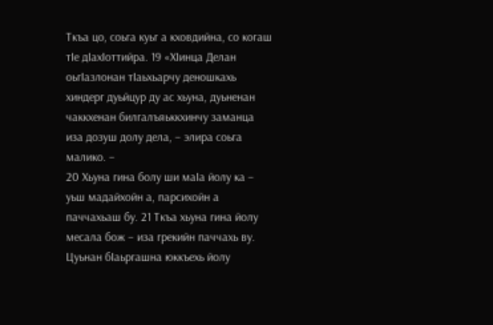Ткъа цо, соьга куьг а кховдийна, со когаш тӀе дӀахӀоттийра. 19 «ХӀинца Делан оьгӀазлонан тӀаьхьарчу деношкахь хиндерг дуьйцур ду ас хьуна, дуьненан чаккхенан билгалъяьккхинчу заманца иза дозуш долу дела, – элира соьга малико. –
20 Хьуна гина болу ши маӀа йолу ка – уьш мадайхойн а, парсихойн а паччахьаш бу. 21 Ткъа хьуна гина йолу месала бож – иза грекийн паччахь ву. Цуьнан бӀаьргашна юккъехь йолу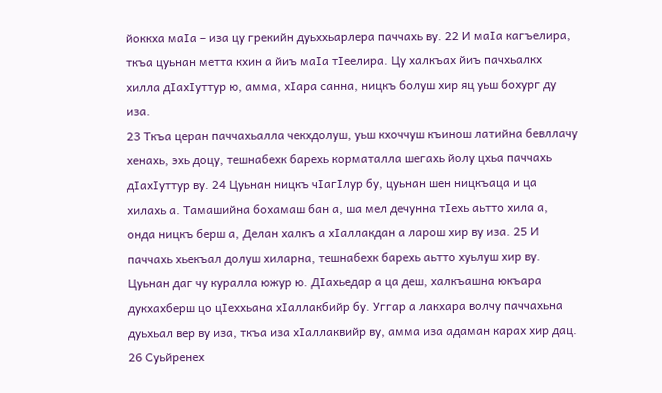йоккха маӀа – иза цу грекийн дуьххьарлера паччахь ву. 22 И маӀа кагъелира, ткъа цуьнан метта кхин а йиъ маӀа тӀеелира. Цу халкъах йиъ пачхьалкх хилла дӀахӀуттур ю, амма, хӀара санна, ницкъ болуш хир яц уьш бохург ду иза.
23 Ткъа церан паччахьалла чекхдолуш, уьш кхоччуш къинош латийна бевллачу хенахь, эхь доцу, тешнабехк барехь корматалла шегахь йолу цхьа паччахь дӀахӀуттур ву. 24 Цуьнан ницкъ чӀагӀлур бу, цуьнан шен ницкъаца и ца хилахь а. Тамашийна бохамаш бан а, ша мел дечунна тӀехь аьтто хила а, онда ницкъ берш а, Делан халкъ а хӀаллакдан а ларош хир ву иза. 25 И паччахь хьекъал долуш хиларна, тешнабехк барехь аьтто хуьлуш хир ву. Цуьнан даг чу куралла южур ю. ДӀахьедар а ца деш, халкъашна юкъара дукхахберш цо цӀеххьана хӀаллакбийр бу. Уггар а лакхара волчу паччахьна дуьхьал вер ву иза, ткъа иза хӀаллаквийр ву, амма иза адаман карах хир дац. 26 Суьйренех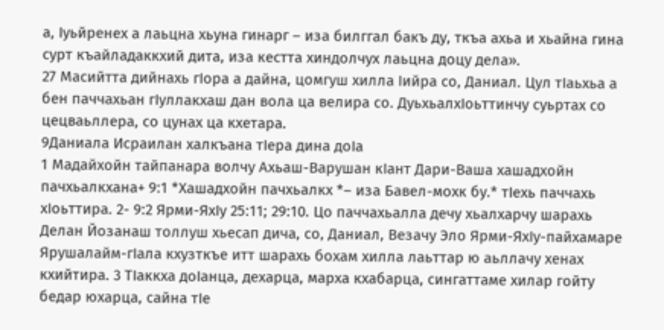а, Ӏуьйренех а лаьцна хьуна гинарг – иза билггал бакъ ду, ткъа ахьа и хьайна гина сурт къайладаккхий дита, иза кестта хиндолчух лаьцна доцу дела».
27 Масийтта дийнахь гӀора а дайна, цомгуш хилла Ӏийра со, Даниал. Цул тӀаьхьа а бен паччахьан гӀуллакхаш дан вола ца велира со. ДуьхьалхӀоьттинчу суьртах со цецваьллера, со цунах ца кхетара.
9Даниала Исраилан халкъана тӀера дина доӀа
1 Мадайхойн тайпанара волчу Ахьаш-Варушан кӀант Дари-Ваша хашадхойн пачхьалкхана+ 9:1 *Хашадхойн пачхьалкх *– иза Бавел-мохк бу.* тӀехь паччахь хӀоьттира. 2- 9:2 Ярми-ЯхӀу 25:11; 29:10. Цо паччахьалла дечу хьалхарчу шарахь Делан Йозанаш толлуш хьесап дича, со, Даниал, Везачу Эло Ярми-ЯхӀу-пайхамаре Ярушалайм-гӀала кхузткъе итт шарахь бохам хилла лаьттар ю аьллачу хенах кхийтира. 3 ТӀаккха доӀанца, дехарца, марха кхабарца, сингаттаме хилар гойту бедар юхарца, сайна тӀе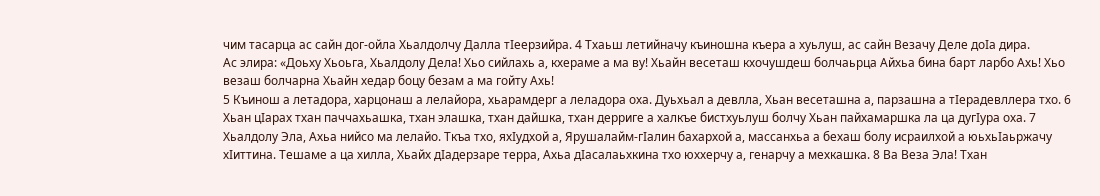чим тасарца ас сайн дог-ойла Хьалдолчу Далла тӀеерзийра. 4 Тхаьш летийначу къиношна къера а хуьлуш, ас сайн Везачу Деле доӀа дира.
Ас элира: «Доьху Хьоьга, Хьалдолу Дела! Хьо сийлахь а, кхераме а ма ву! Хьайн весеташ кхочушдеш болчаьрца Айхьа бина барт ларбо Ахь! Хьо везаш болчарна Хьайн хедар боцу безам а ма гойту Ахь!
5 Къинош а летадора, харцонаш а лелайора, хьарамдерг а леладора оха. Дуьхьал а девлла, Хьан весеташна а, парзашна а тӀерадевллера тхо. 6 Хьан цӀарах тхан паччахьашка, тхан элашка, тхан дайшка, тхан дерриге а халкъе бистхуьлуш болчу Хьан пайхамаршка ла ца дугӀура оха. 7 Хьалдолу Эла, Ахьа нийсо ма лелайо. Ткъа тхо, яхӀудхой а, Ярушалайм-гӀалин бахархой а, массанхьа а бехаш болу исраилхой а юьхьӀаьржачу хӀиттина. Тешаме а ца хилла, Хьайх дӀадерзаре терра, Ахьа дӀасалаьхкина тхо юххерчу а, генарчу а мехкашка. 8 Ва Веза Эла! Тхан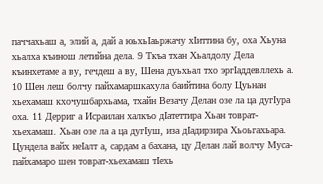паччахьаш а, элий а, дай а юьхьӀаьржачу хӀиттина бу, оха Хьуна хьалха къинош летийна дела. 9 Ткъа тхан Хьалдолу Дела къинхетаме а ву, гечдеш а ву, Шена дуьхьал тхо эргӀаддевллехь а. 10 Шен леш болчу пайхамаршкахула баийтина болу Цуьнан хьехамаш кхочушбархьама, тхайн Везачу Делан озе ла ца дугӀура оха. 11 Дерриг а Исраилан халкъо дӀатеттира Хьан товрат-хьехамаш. Хьан озе ла а ца дугӀуш, иза дӀадирзира Хьоьгахьара. Цундела вайх неӀалт а, сардам а бахана, цу Делан лай волчу Муса-пайхамаро шен товрат-хьехамаш тӀехь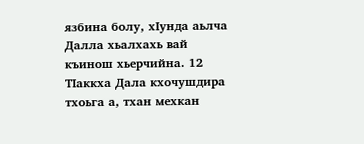язбина болу, хӀунда аьлча Далла хьалхахь вай къинош хьерчийна. 12 ТӀаккха Дала кхочушдира тхоьга а, тхан мехкан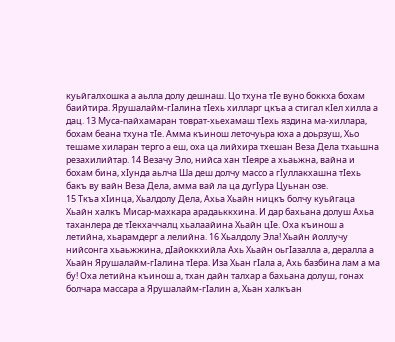куьйгалхошка а аьлла долу дешнаш. Цо тхуна тӀе вуно боккха бохам баийтира. Ярушалайм-гӀалина тӀехь хилларг цкъа а стигал кӀел хилла а дац. 13 Муса-пайхамаран товрат-хьехамаш тӀехь яздина ма-хиллара, бохам беана тхуна тӀе. Амма къинош леточуьра юха а доьрзуш, Хьо тешаме хиларан терго а еш, оха ца лийхира тхешан Веза Дела тхаьшна резахилийтар. 14 Везачу Эло, нийса хан тӀеяре а хьаьжна, вайна и бохам бина, хӀунда аьлча Ша деш долчу массо а гӀуллакхашна тӀехь бакъ ву вайн Веза Дела, амма вай ла ца дугӀура Цуьнан озе.
15 Ткъа хӀинца, Хьалдолу Дела, Ахьа Хьайн ницкъ болчу куьйгаца Хьайн халкъ Мисар-махкара арадаьккхина. И дар бахьана долуш Ахьа таханлера де тӀекхаччалц хьалаайина Хьайн цӀе. Оха къинош а летийна, хьарамдерг а лелийна. 16 Хьалдолу Эла! Хьайн йоллучу нийсонга хьаьжжина, дӀайоккхийла Ахь Хьайн оьгӀазалла а, дералла а Хьайн Ярушалайм-гӀалина тӀера. Иза Хьан гӀала а, Ахь базбина лам а ма бу! Оха летийна къинош а, тхан дайн талхар а бахьана долуш, гонах болчара массара а Ярушалайм-гӀалин а, Хьан халкъан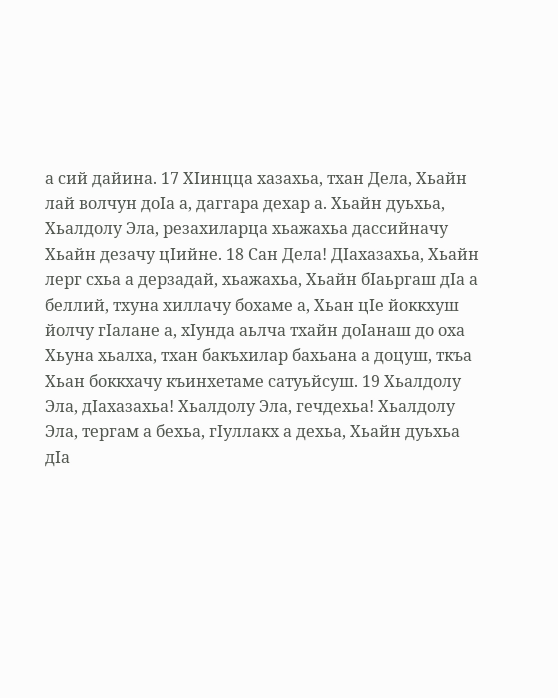а сий дайина. 17 ХӀинцца хазахьа, тхан Дела, Хьайн лай волчун доӀа а, даггара дехар а. Хьайн дуьхьа, Хьалдолу Эла, резахиларца хьажахьа дассийначу Хьайн дезачу цӀийне. 18 Сан Дела! ДӀахазахьа, Хьайн лерг схьа а дерзадай, хьажахьа, Хьайн бӀаьргаш дӀа а беллий, тхуна хиллачу бохаме а, Хьан цӀе йоккхуш йолчу гӀалане а, хӀунда аьлча тхайн доӀанаш до оха Хьуна хьалха, тхан бакъхилар бахьана а доцуш, ткъа Хьан боккхачу къинхетаме сатуьйсуш. 19 Хьалдолу Эла, дӀахазахьа! Хьалдолу Эла, гечдехьа! Хьалдолу Эла, тергам а бехьа, гӀуллакх а дехьа, Хьайн дуьхьа дӀа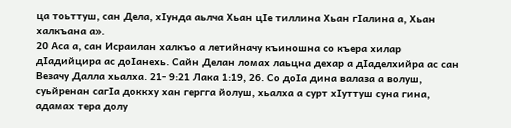ца тоьттуш, сан Дела, хӀунда аьлча Хьан цӀе тиллина Хьан гӀалина а, Хьан халкъана а».
20 Аса а, сан Исраилан халкъо а летийначу къиношна со къера хилар дӀадийцира ас доӀанехь. Сайн Делан ломах лаьцна дехар а дӀаделхийра ас сан Везачу Далла хьалха. 21- 9:21 Лака 1:19, 26. Со доӀа дина валаза а волуш, суьйренан сагӀа доккху хан гергга йолуш, хьалха а сурт хӀуттуш суна гина, адамах тера долу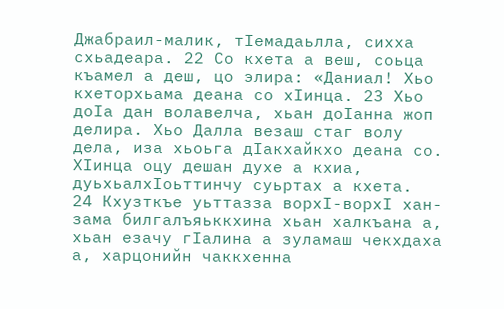Джабраил-малик, тӀемадаьлла, сихха схьадеара. 22 Со кхета а веш, соьца къамел а деш, цо элира: «Даниал! Хьо кхеторхьама деана со хӀинца. 23 Хьо доӀа дан волавелча, хьан доӀанна жоп делира. Хьо Далла везаш стаг волу дела, иза хьоьга дӀакхайкхо деана со. ХӀинца оцу дешан духе а кхиа, дуьхьалхӀоьттинчу суьртах а кхета.
24 Кхузткъе уьттазза ворхӀ-ворхӀ хан-зама билгалъяьккхина хьан халкъана а, хьан езачу гӀалина а зуламаш чекхдаха а, харцонийн чаккхенна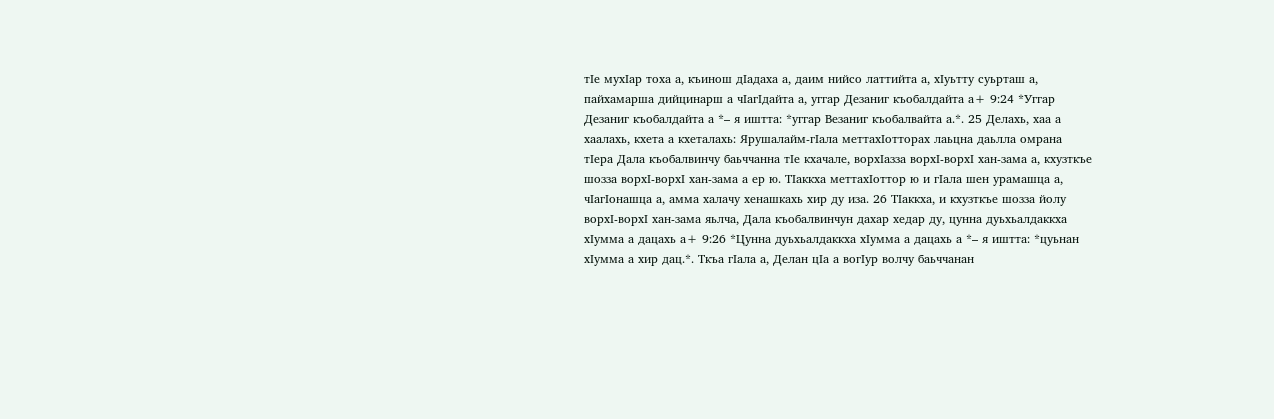тӀе мухӀар тоха а, къинош дӀадаха а, даим нийсо латтийта а, хӀуьтту суьрташ а, пайхамарша дийцинарш а чӀагӀдайта а, уггар Дезаниг къобалдайта а+ 9:24 *Уггар Дезаниг къобалдайта а *– я иштта: *уггар Везаниг къобалвайта а.*. 25 Делахь, хаа а хаалахь, кхета а кхеталахь: Ярушалайм-гӀала меттахӀотторах лаьцна даьлла омрана тӀера Дала къобалвинчу баьччанна тӀе кхачале, ворхӀазза ворхӀ-ворхӀ хан-зама а, кхузткъе шозза ворхӀ-ворхӀ хан-зама а ер ю. ТӀаккха меттахӀоттор ю и гӀала шен урамашца а, чӀагӀонашца а, амма халачу хенашкахь хир ду иза. 26 ТӀаккха, и кхузткъе шозза йолу ворхӀ-ворхӀ хан-зама яьлча, Дала къобалвинчун дахар хедар ду, цунна дуьхьалдаккха хӀумма а дацахь а+ 9:26 *Цунна дуьхьалдаккха хӀумма а дацахь а *– я иштта: *цуьнан хӀумма а хир дац.*. Ткъа гӀала а, Делан цӀа а вогӀур волчу баьччанан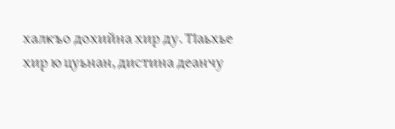халкъо дохийна хир ду. ТӀаьхье хир ю цуьнан, дистина деанчу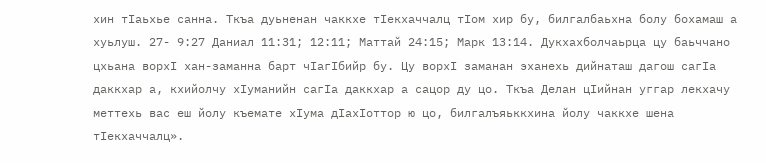хин тӀаьхье санна. Ткъа дуьненан чаккхе тӀекхаччалц тӀом хир бу, билгалбаьхна болу бохамаш а хуьлуш. 27- 9:27 Даниал 11:31; 12:11; Маттай 24:15; Марк 13:14. Дукхахболчаьрца цу баьччано цхьана ворхӀ хан-заманна барт чӀагӀбийр бу. Цу ворхӀ заманан эханехь дийнаташ дагош сагӀа даккхар а, кхийолчу хӀуманийн сагӀа даккхар а сацор ду цо. Ткъа Делан цӀийнан уггар лекхачу меттехь вас еш йолу къемате хӀума дӀахӀоттор ю цо, билгалъяьккхина йолу чаккхе шена тӀекхаччалц».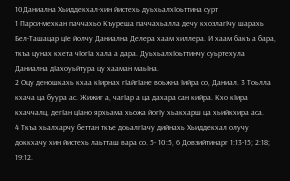10Даниална Хьиддекхал-хин йистехь дуьхьалхӀоьттина сурт
1 Парси-мехкан паччахьо Къуреша паччахьалла дечу кхозлагӀчу шарахь Бел-Ташацар цӀе йолчу Даниална Делера хаам хиллера. И хаам бакъ а бара, ткъа цунах кхета чӀогӀа хала а дара. ДуьхьалхӀоьттинчу суьртехула Даниална дӀахоуьйтура цу хааман маьӀна.
2 Оцу деношкахь кхаа кӀирнах гӀайгӀане воьжна Ӏийра со, Даниал. 3 Тоьлла кхача ца буура ас. Жижиг а, чагӀар а ца дахара сан кийра. Кхо кӀира кхаччалц, дегӀан цӀано ярхьама хьожа йогӀу хьакхарш ца хьийкхира аса.
4 Ткъа хьалхарчу беттан ткъе доьалгӀачу дийнахь Хьиддекхал олучу доккхачу хин йистехь лаьтташ вара со. 5- 10:5, 6 Довзийтинарг 1:13-15; 2:18; 19:12.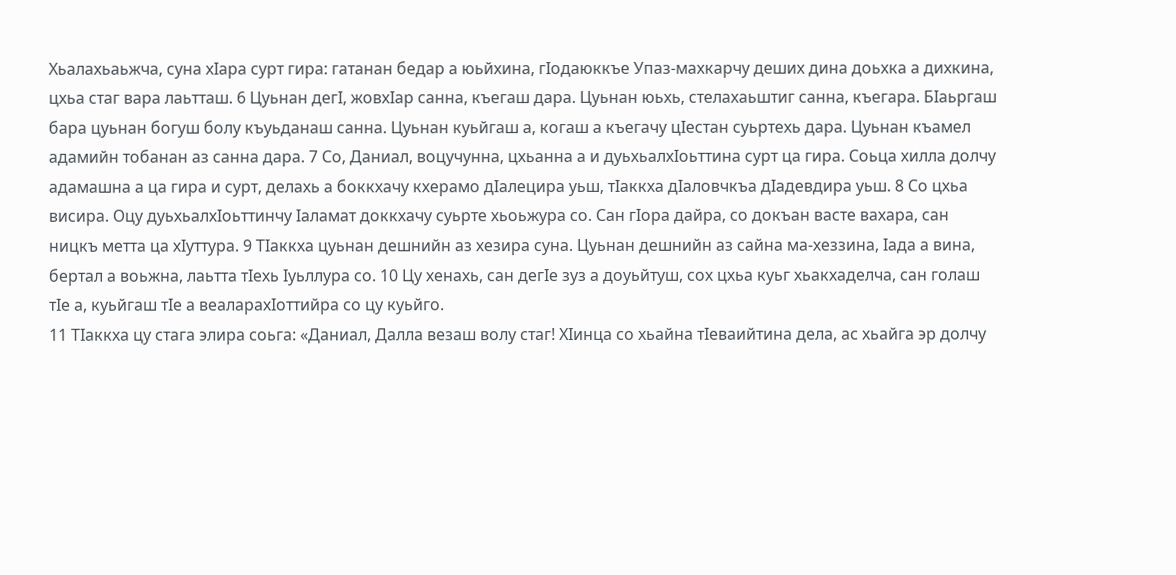Хьалахьаьжча, суна хӀара сурт гира: гатанан бедар а юьйхина, гӀодаюккъе Упаз-махкарчу деших дина доьхка а дихкина, цхьа стаг вара лаьтташ. 6 Цуьнан дегӀ, жовхӀар санна, къегаш дара. Цуьнан юьхь, стелахаьштиг санна, къегара. БӀаьргаш бара цуьнан богуш болу къуьданаш санна. Цуьнан куьйгаш а, когаш а къегачу цӀестан суьртехь дара. Цуьнан къамел адамийн тобанан аз санна дара. 7 Со, Даниал, воцучунна, цхьанна а и дуьхьалхӀоьттина сурт ца гира. Соьца хилла долчу адамашна а ца гира и сурт, делахь а боккхачу кхерамо дӀалецира уьш, тӀаккха дӀаловчкъа дӀадевдира уьш. 8 Со цхьа висира. Оцу дуьхьалхӀоьттинчу Ӏаламат доккхачу суьрте хьоьжура со. Сан гӀора дайра, со докъан васте вахара, сан ницкъ метта ца хӀуттура. 9 ТӀаккха цуьнан дешнийн аз хезира суна. Цуьнан дешнийн аз сайна ма-хеззина, Ӏада а вина, бертал а воьжна, лаьтта тӀехь Ӏуьллура со. 10 Цу хенахь, сан дегӀе зуз а доуьйтуш, сох цхьа куьг хьакхаделча, сан голаш тӀе а, куьйгаш тӀе а веаларахӀоттийра со цу куьйго.
11 ТӀаккха цу стага элира соьга: «Даниал, Далла везаш волу стаг! ХӀинца со хьайна тӀеваийтина дела, ас хьайга эр долчу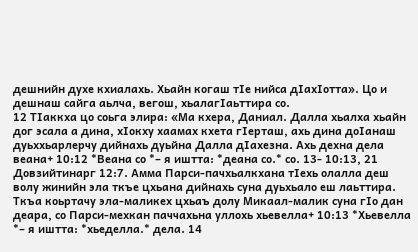дешнийн духе кхиалахь. Хьайн когаш тӀе нийса дӀахӀотта». Цо и дешнаш сайга аьлча, вегош, хьалагӀаьттира со.
12 ТӀаккха цо соьга элира: «Ма кхера, Даниал. Далла хьалха хьайн дог эсала а дина, хӀокху хаамах кхета гӀерташ, ахь дина доӀанаш дуьххьарлерчу дийнахь дуьйна Далла дӀахезна. Ахь дехна дела веана+ 10:12 *Веана со *– я иштта: *деана со.* со. 13- 10:13, 21 Довзийтинарг 12:7. Амма Парси-пачхьалкхана тӀехь олалла деш волу жинийн эла ткъе цхьана дийнахь суна дуьхьало еш лаьттира. Ткъа коьртачу эла-маликех цхьаъ долу Микаал-малик суна гӀо дан деара, со Парси-мехкан паччахьна уллохь хьевелла+ 10:13 *Хьевелла *– я иштта: *хьеделла.* дела. 14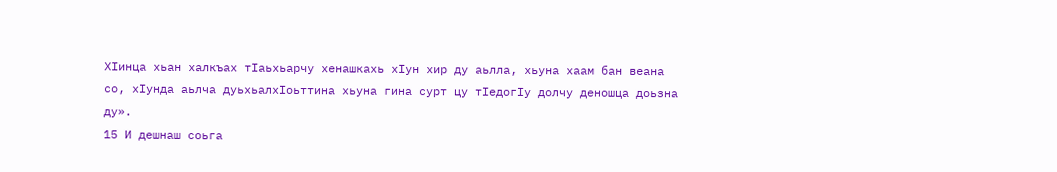ХӀинца хьан халкъах тӀаьхьарчу хенашкахь хӀун хир ду аьлла, хьуна хаам бан веана со, хӀунда аьлча дуьхьалхӀоьттина хьуна гина сурт цу тӀедогӀу долчу деношца доьзна ду».
15 И дешнаш соьга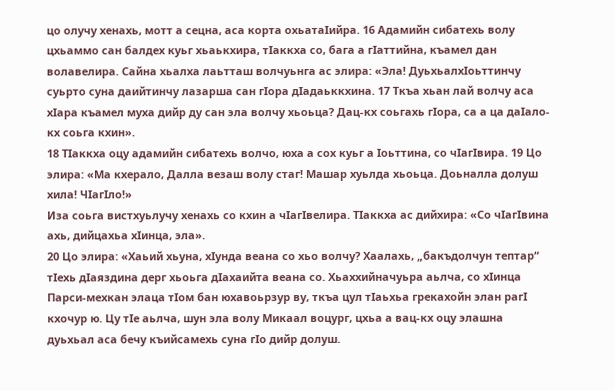цо олучу хенахь, мотт а сецна, аса корта охьатаӀийра. 16 Адамийн сибатехь волу цхьаммо сан балдех куьг хьаькхира, тӀаккха со, бага а гӀаттийна, къамел дан волавелира. Сайна хьалха лаьтташ волчуьнга ас элира: «Эла! ДуьхьалхӀоьттинчу суьрто суна даийтинчу лазарша сан гӀора дӀадаьккхина. 17 Ткъа хьан лай волчу аса хӀара къамел муха дийр ду сан эла волчу хьоьца? Дац-кх соьгахь гӀора, са а ца даӀало-кх соьга кхин».
18 ТӀаккха оцу адамийн сибатехь волчо, юха а сох куьг а Ӏоьттина, со чӀагӀвира. 19 Цо элира: «Ма кхерало, Далла везаш волу стаг! Машар хуьлда хьоьца. Доьналла долуш хила! ЧӀагӀло!»
Иза соьга вистхуьлучу хенахь со кхин а чӀагӀвелира. ТӀаккха ас дийхира: «Со чӀагӀвина ахь, дийцахьа хӀинца, эла».
20 Цо элира: «Хаьий хьуна, хӀунда веана со хьо волчу? Хаалахь, „бакъдолчун тептар“ тӀехь дӀаяздина дерг хьоьга дӀахаийта веана со. Хьаххийначуьра аьлча, со хӀинца Парси-мехкан элаца тӀом бан юхавоьрзур ву, ткъа цул тӀаьхьа грекахойн элан рагӀ кхочур ю. Цу тӀе аьлча, шун эла волу Микаал воцург, цхьа а вац-кх оцу элашна дуьхьал аса бечу къийсамехь суна гӀо дийр долуш.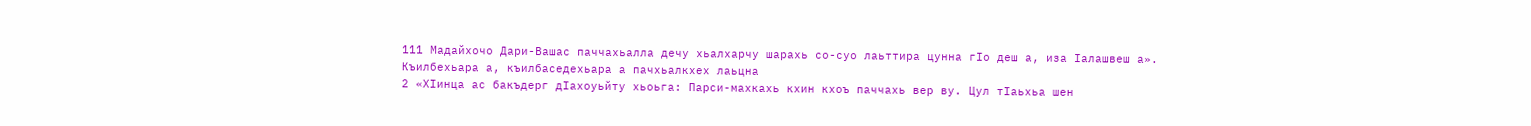111 Мадайхочо Дари-Вашас паччахьалла дечу хьалхарчу шарахь со-суо лаьттира цунна гӀо деш а, иза Ӏалашвеш а».
Къилбехьара а, къилбаседехьара а пачхьалкхех лаьцна
2 «ХӀинца ас бакъдерг дӀахоуьйту хьоьга: Парси-махкахь кхин кхоъ паччахь вер ву. Цул тӀаьхьа шен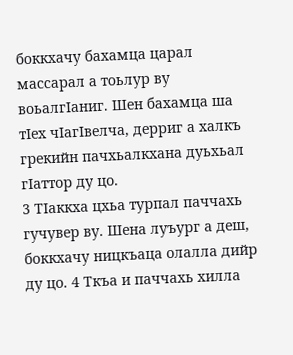боккхачу бахамца царал массарал а тоьлур ву воьалгӀаниг. Шен бахамца ша тӀех чӀагӀвелча, дерриг а халкъ грекийн пачхьалкхана дуьхьал гӀаттор ду цо.
3 ТӀаккха цхьа турпал паччахь гучувер ву. Шена луъург а деш, боккхачу ницкъаца олалла дийр ду цо. 4 Ткъа и паччахь хилла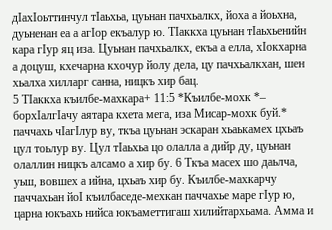дӀахӀоьттинчул тӀаьхьа, цуьнан пачхьалкх, йоха а йоьхна, дуьненан еа а агӀор екъалур ю. ТӀаккха цуьнан тӀаьхьенийн кара гӀур яц иза. Цуьнан пачхьалкх, екъа а елла, хӀокхарна а доцуш, кхечарна кхочур йолу дела, цу пачхьалкхан, шен хьалха хилларг санна, ницкъ хир бац.
5 ТӀаккха къилбе-махкара+ 11:5 *Къилбе-мохк *– борхӀалгӀачу аятара кхета мега, иза Мисар-мохк буй.* паччахь чӀагӀлур ву, ткъа цуьнан эскаран хьаькамех цхьаъ цул тоьлур ву. Цул тӀаьхьа цо олалла а дийр ду, цуьнан олаллин ницкъ алсамо а хир бу. 6 Ткъа масех шо даьлча, уьш, вовшех а ийна, цхьаъ хир бу. Къилбе-махкарчу паччахьан йоӀ къилбаседе-мехкан паччахье маре гӀур ю, царна юкъахь нийса юкъаметтигаш хилийтархьама. Амма и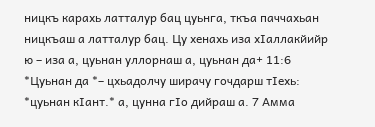ницкъ карахь латталур бац цуьнга, ткъа паччахьан ницкъаш а латталур бац. Цу хенахь иза хӀаллакйийр ю – иза а, цуьнан уллорнаш а, цуьнан да+ 11:6 *Цуьнан да *– цхьадолчу ширачу гочдарш тӀехь: *цуьнан кӀант.* а, цунна гӀо дийраш а. 7 Амма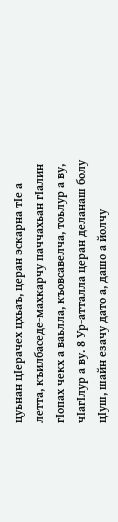цуьнан цӀерачех цхьаъ, церан эскарна тӀе а летта, къилбаседе-махкарчу паччахьан гӀалин гӀопах чекх а ваьлла, къовсавелча, тоьлур а ву, чӀагӀлур а ву. 8 Ур-атталла церан деланаш болу цӀуш, шайн езачу дато а, дашо а йолчу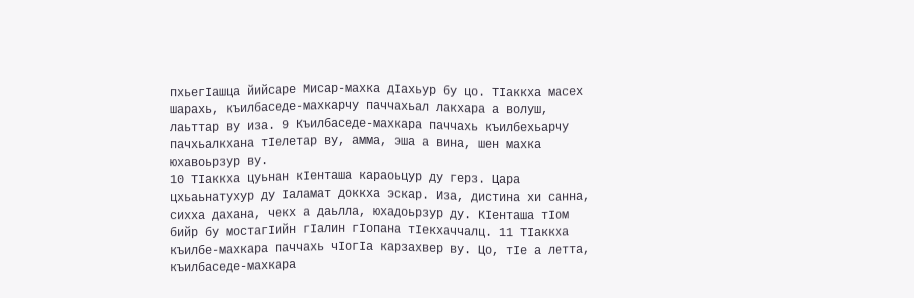пхьегӀашца йийсаре Мисар-махка дӀахьур бу цо. ТӀаккха масех шарахь, къилбаседе-махкарчу паччахьал лакхара а волуш, лаьттар ву иза. 9 Къилбаседе-махкара паччахь къилбехьарчу пачхьалкхана тӀелетар ву, амма, эша а вина, шен махка юхавоьрзур ву.
10 ТӀаккха цуьнан кӀенташа караоьцур ду герз. Цара цхьаьнатухур ду Ӏаламат доккха эскар. Иза, дистина хи санна, сихха дахана, чекх а даьлла, юхадоьрзур ду. КӀенташа тӀом бийр бу мостагӀийн гӀалин гӀопана тӀекхаччалц. 11 ТӀаккха къилбе-махкара паччахь чӀогӀа карзахвер ву. Цо, тӀе а летта, къилбаседе-махкара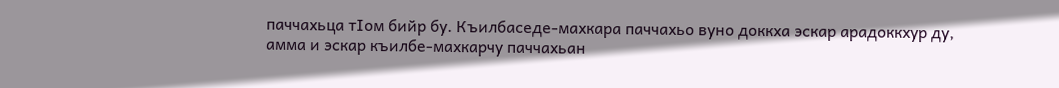паччахьца тӀом бийр бу. Къилбаседе-махкара паччахьо вуно доккха эскар арадоккхур ду, амма и эскар къилбе-махкарчу паччахьан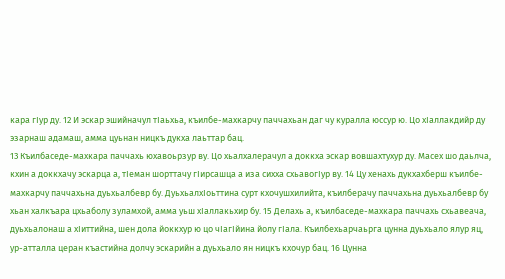кара гӀур ду. 12 И эскар эшийначул тӀаьхьа, къилбе-махкарчу паччахьан даг чу куралла юссур ю. Цо хӀаллакдийр ду эзарнаш адамаш, амма цуьнан ницкъ дукха лаьттар бац.
13 Къилбаседе-махкара паччахь юхавоьрзур ву. Цо хьалхалерачул а доккха эскар вовшахтухур ду. Масех шо даьлча, кхин а доккхачу эскарца а, тӀеман шорттачу гӀирсашца а иза сихха схьавогӀур ву. 14 Цу хенахь дукхахберш къилбе-махкарчу паччахьна дуьхьалбевр бу. ДуьхьалхӀоьттина сурт кхочушхилийта, къилберачу паччахьна дуьхьалбевр бу хьан халкъара цхьаболу зуламхой, амма уьш хӀаллакьхир бу. 15 Делахь а, къилбаседе-махкара паччахь схьавеача, дуьхьалонаш а хӀиттийна, шен дола йоккхур ю цо чӀагӀйина йолу гӀала. Къилбехьарчаьрга цунна дуьхьало ялур яц, ур-атталла церан къастийна долчу эскарийн а дуьхьало ян ницкъ кхочур бац. 16 Цунна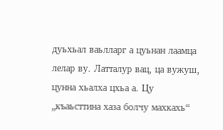дуьхьал ваьлларг а цуьнан лаамца лелар ву. Латталур вац, ца вужуш, цунна хьалха цхьа а. Цу „къаьсттина хаза болчу махкахь“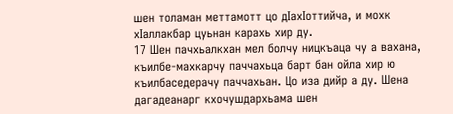шен толаман меттамотт цо дӀахӀоттийча, и мохк хӀаллакбар цуьнан карахь хир ду.
17 Шен пачхьалкхан мел болчу ницкъаца чу а вахана, къилбе-махкарчу паччахьца барт бан ойла хир ю къилбаседерачу паччахьан. Цо иза дийр а ду. Шена дагадеанарг кхочушдархьама шен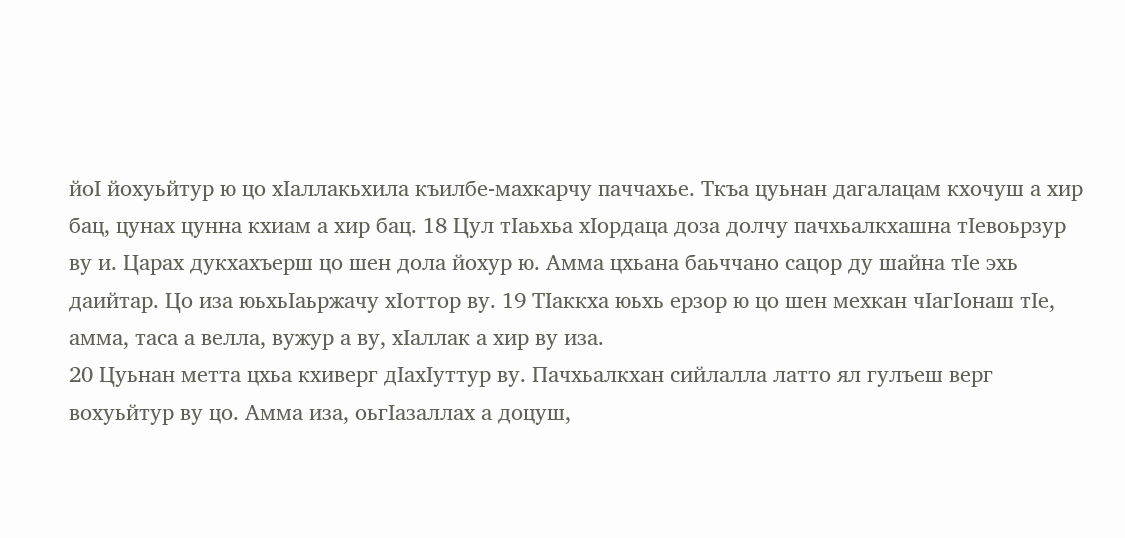йоӀ йохуьйтур ю цо хӀаллакьхила къилбе-махкарчу паччахье. Ткъа цуьнан дагалацам кхочуш а хир бац, цунах цунна кхиам а хир бац. 18 Цул тӀаьхьа хӀордаца доза долчу пачхьалкхашна тӀевоьрзур ву и. Царах дукхахъерш цо шен дола йохур ю. Амма цхьана баьччано сацор ду шайна тӀе эхь даийтар. Цо иза юьхьӀаьржачу хӀоттор ву. 19 ТӀаккха юьхь ерзор ю цо шен мехкан чӀагӀонаш тӀе, амма, таса а велла, вужур а ву, хӀаллак а хир ву иза.
20 Цуьнан метта цхьа кхиверг дӀахӀуттур ву. Пачхьалкхан сийлалла латто ял гулъеш верг вохуьйтур ву цо. Амма иза, оьгӀазаллах а доцуш,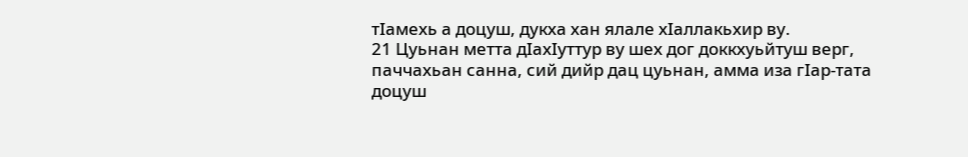тӀамехь а доцуш, дукха хан ялале хӀаллакьхир ву.
21 Цуьнан метта дӀахӀуттур ву шех дог доккхуьйтуш верг, паччахьан санна, сий дийр дац цуьнан, амма иза гӀар-тата доцуш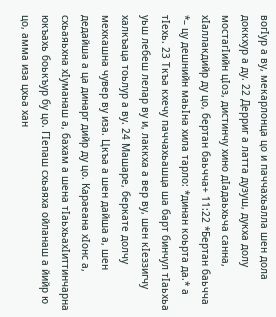вогӀур а ву, мекарлонца цо и паччахьалла шен дола доккхур а ду. 22 Дерриг а латта дузуш, дукха долу мостагӀийн цӀоз, дистинчу хино дӀадаьхьча санна, хӀаллакдийр ду цо, бертан баьчча+ 11:22 *Бертан баьчча *– цу дешнийн маьӀна хила тарло: *динан коьрта да.* а тӀехь. 23 Ткъа кхечу паччахьашца ша барт бинчул тӀаьхьа уьш лебеш лелар ву и, лаккха а вер ву, шен кӀеззигчу халкъаца тоьлур а ву. 24 Машаре, беркате долчу мехкашна чувер ву иза. Цкъа а шен дайша а, шен дедайша а ца динарг дийр ду цо. Караеана хӀонс а, схьаяьхна хӀуманаш а, бахам а шена тӀаьхьахӀиттинчарна юкъахь боькъур бу цо. ГӀепаш схьаяха ойланаш а йийр ю цо, амма иза цхьа хан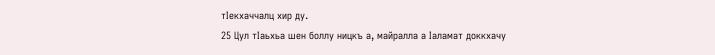тӀекхаччалц хир ду.
25 Цул тӀаьхьа шен боллу ницкъ а, майралла а Ӏаламат доккхачу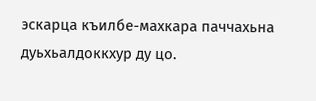эскарца къилбе-махкара паччахьна дуьхьалдоккхур ду цо.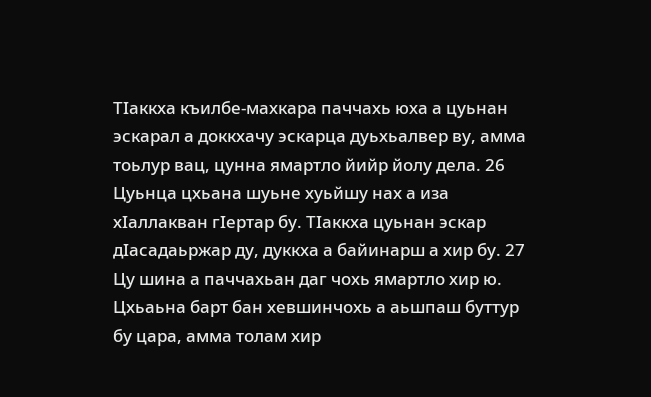ТӀаккха къилбе-махкара паччахь юха а цуьнан эскарал а доккхачу эскарца дуьхьалвер ву, амма тоьлур вац, цунна ямартло йийр йолу дела. 26 Цуьнца цхьана шуьне хуьйшу нах а иза хӀаллакван гӀертар бу. ТӀаккха цуьнан эскар дӀасадаьржар ду, дуккха а байинарш а хир бу. 27 Цу шина а паччахьан даг чохь ямартло хир ю. Цхьаьна барт бан хевшинчохь а аьшпаш буттур бу цара, амма толам хир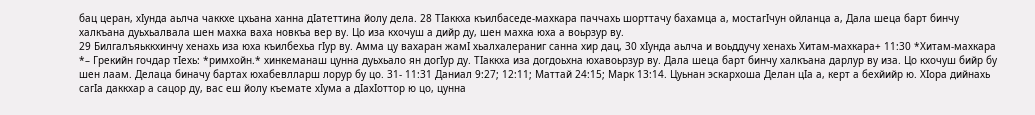бац церан, хӀунда аьлча чаккхе цхьана ханна дӀатеттина йолу дела. 28 ТӀаккха къилбаседе-махкара паччахь шорттачу бахамца а, мостагӀчун ойланца а, Дала шеца барт бинчу халкъана дуьхьалвала шен махка ваха новкъа вер ву. Цо иза кхочуш а дийр ду, шен махка юха а воьрзур ву.
29 Билгалъяьккхинчу хенахь иза юха къилбехьа гӀур ву. Амма цу вахаран жамӀ хьалхалераниг санна хир дац, 30 хӀунда аьлча и воьддучу хенахь Хитам-махкара+ 11:30 *Хитам-махкара *– Грекийн гочдар тӀехь: *римхойн.* хинкеманаш цунна дуьхьало ян догӀур ду. ТӀаккха иза догдоьхна юхавоьрзур ву. Дала шеца барт бинчу халкъана дарлур ву иза. Цо кхочуш бийр бу шен лаам. Делаца биначу бартах юхабевлларш лорур бу цо. 31- 11:31 Даниал 9:27; 12:11; Маттай 24:15; Марк 13:14. Цуьнан эскархоша Делан цӀа а, керт а бехйийр ю. ХӀора дийнахь сагӀа даккхар а сацор ду, вас еш йолу къемате хӀума а дӀахӀоттор ю цо, цунна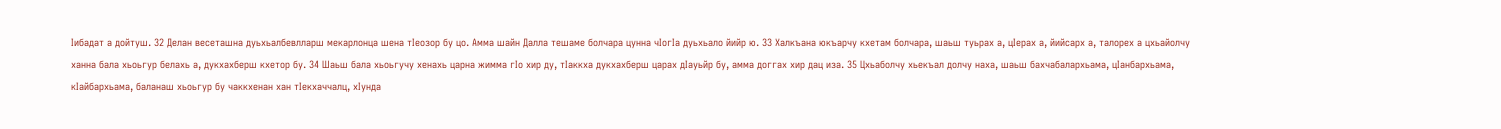Ӏибадат а дойтуш. 32 Делан весеташна дуьхьалбевлларш мекарлонца шена тӀеозор бу цо. Амма шайн Далла тешаме болчара цунна чӀогӀа дуьхьало йийр ю. 33 Халкъана юкъарчу кхетам болчара, шаьш туьрах а, цӀерах а, йийсарх а, талорех а цхьайолчу ханна бала хьоьгур белахь а, дукхахберш кхетор бу. 34 Шаьш бала хьоьгучу хенахь царна жимма гӀо хир ду, тӀаккха дукхахберш царах дӀауьйр бу, амма доггах хир дац иза. 35 Цхьаболчу хьекъал долчу наха, шаьш бахчабалархьама, цӀанбархьама, кӀайбархьама, баланаш хьоьгур бу чаккхенан хан тӀекхаччалц, хӀунда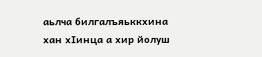аьлча билгалъяьккхина хан хӀинца а хир йолуш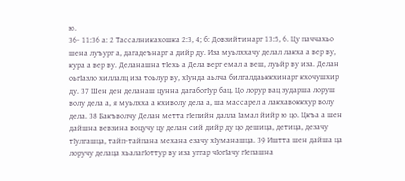ю.
36- 11:36 а: 2 Тассалникахошка 2:3, 4; б: Довзийтинарг 13:5, 6. Цу паччахьо шена луъург а, дагадеънарг а дийр ду. Иза муьлххачу делал лакха а вер ву, кура а вер ву. Деланашна тӀехь а Дела верг емал а веш, луьйр ву иза. Делан оьгӀазло хиллалц иза тоьлур ву, хӀунда аьлча билгалдаьккхинарг кхочушхир ду. 37 Шен ден деланаш цунна дагабогӀур бац. Цо лорур вац зударша лоруш волу дела а, я муьлхха а кхиволу дела а, ша массарел а лакхавоккхур волу дела. 38 Бакъволчу Делан метта гӀепийн далла Ӏамал йийр ю цо. Цкъа а шен дайшна вевзина воцучу цу делан сий дийр ду цо дешица, детица, дезачу тӀулгашца, тайп-тайпана механа езачу хӀуманашца. 39 Иштта шен дайша ца лоручу делаца хьалагӀоттур ву иза уггар чӀогӀачу гӀепашна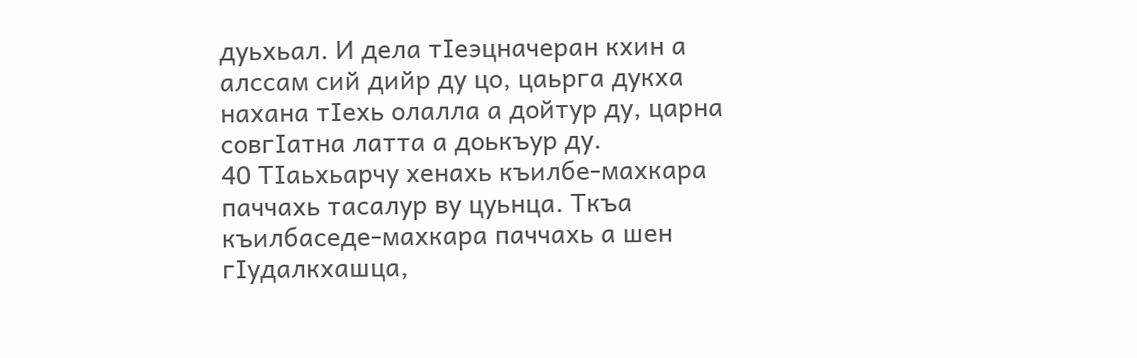дуьхьал. И дела тӀеэцначеран кхин а алссам сий дийр ду цо, цаьрга дукха нахана тӀехь олалла а дойтур ду, царна совгӀатна латта а доькъур ду.
40 ТӀаьхьарчу хенахь къилбе-махкара паччахь тасалур ву цуьнца. Ткъа къилбаседе-махкара паччахь а шен гӀудалкхашца,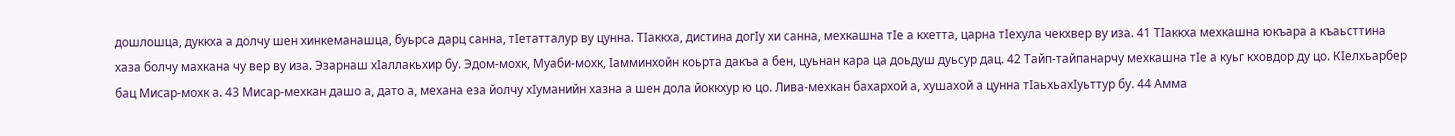дошлошца, дуккха а долчу шен хинкеманашца, буьрса дарц санна, тӀетатталур ву цунна. ТӀаккха, дистина догӀу хи санна, мехкашна тӀе а кхетта, царна тӀехула чекхвер ву иза. 41 ТӀаккха мехкашна юкъара а къаьсттина хаза болчу махкана чу вер ву иза. Эзарнаш хӀаллакьхир бу. Эдом-мохк, Муаби-мохк, Ӏамминхойн коьрта дакъа а бен, цуьнан кара ца доьдуш дуьсур дац. 42 Тайп-тайпанарчу мехкашна тӀе а куьг кховдор ду цо. КӀелхьарбер бац Мисар-мохк а. 43 Мисар-мехкан дашо а, дато а, механа еза йолчу хӀуманийн хазна а шен дола йоккхур ю цо. Лива-мехкан бахархой а, хушахой а цунна тӀаьхьахӀуьттур бу. 44 Амма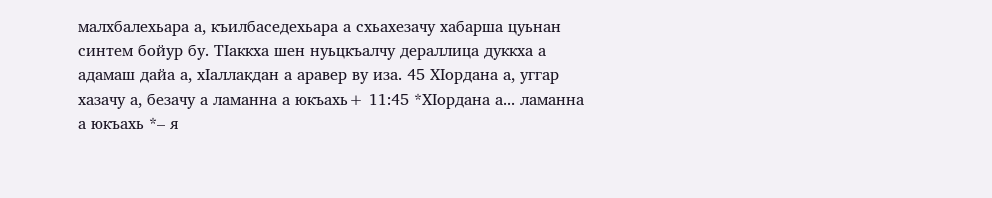малхбалехьара а, къилбаседехьара а схьахезачу хабарша цуьнан синтем бойур бу. ТӀаккха шен нуьцкъалчу дераллица дуккха а адамаш дайа а, хӀаллакдан а аравер ву иза. 45 ХӀордана а, уггар хазачу а, безачу а ламанна а юкъахь+ 11:45 *ХӀордана а... ламанна а юкъахь *– я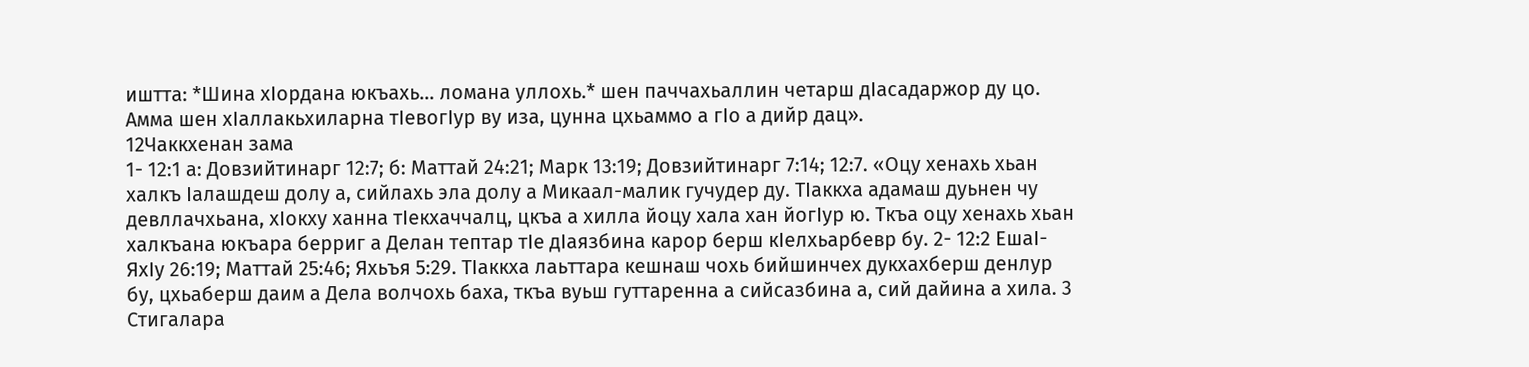иштта: *Шина хӀордана юкъахь... ломана уллохь.* шен паччахьаллин четарш дӀасадаржор ду цо. Амма шен хӀаллакьхиларна тӀевогӀур ву иза, цунна цхьаммо а гӀо а дийр дац».
12Чаккхенан зама
1- 12:1 а: Довзийтинарг 12:7; б: Маттай 24:21; Марк 13:19; Довзийтинарг 7:14; 12:7. «Оцу хенахь хьан халкъ Ӏалашдеш долу а, сийлахь эла долу а Микаал-малик гучудер ду. ТӀаккха адамаш дуьнен чу девллачхьана, хӀокху ханна тӀекхаччалц, цкъа а хилла йоцу хала хан йогӀур ю. Ткъа оцу хенахь хьан халкъана юкъара берриг а Делан тептар тӀе дӀаязбина карор берш кӀелхьарбевр бу. 2- 12:2 ЕшаӀ-ЯхӀу 26:19; Маттай 25:46; Яхьъя 5:29. ТӀаккха лаьттара кешнаш чохь бийшинчех дукхахберш денлур бу, цхьаберш даим а Дела волчохь баха, ткъа вуьш гуттаренна а сийсазбина а, сий дайина а хила. 3 Стигалара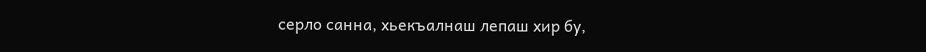серло санна, хьекъалнаш лепаш хир бу,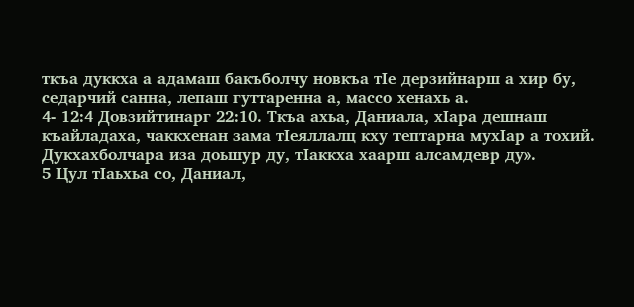ткъа дуккха а адамаш бакъболчу новкъа тӀе дерзийнарш а хир бу, седарчий санна, лепаш гуттаренна а, массо хенахь а.
4- 12:4 Довзийтинарг 22:10. Ткъа ахьа, Даниала, хӀара дешнаш къайладаха, чаккхенан зама тӀеяллалц кху тептарна мухӀар а тохий. Дукхахболчара иза доьшур ду, тӀаккха хаарш алсамдевр ду».
5 Цул тӀаьхьа со, Даниал,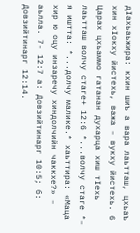дӀахьаьжира: кхин шиъ а вара лаьтташ, цхьаъ хин хӀокху йистехь, важа – вукху йистехь. 6 Царах цхьаммо гатанан духарца хиш тӀехь лаьтташ волчу стаге+ 12:6 *...волчу стаге *– я иштта: *...долчу малике.* хаьттира: «Маца хир ю оцу инзаречу хиндолчийн чаккхе?» – аьлла. 7- 12:7 а: Довзийтинарг 10:5; б: Довзийтинарг 12:14.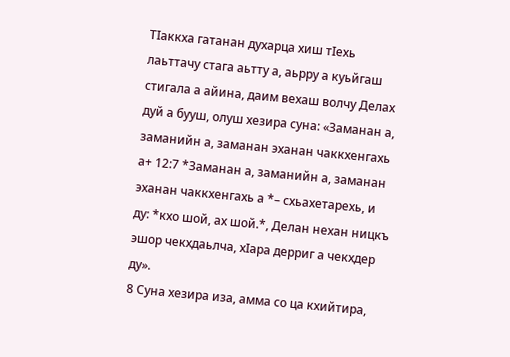ТӀаккха гатанан духарца хиш тӀехь лаьттачу стага аьтту а, аьрру а куьйгаш стигала а айина, даим вехаш волчу Делах дуй а бууш, олуш хезира суна: «Заманан а, заманийн а, заманан эханан чаккхенгахь а+ 12:7 *Заманан а, заманийн а, заманан эханан чаккхенгахь а *– схьахетарехь, и ду: *кхо шой, ах шой.*, Делан нехан ницкъ эшор чекхдаьлча, хӀара дерриг а чекхдер ду».
8 Суна хезира иза, амма со ца кхийтира,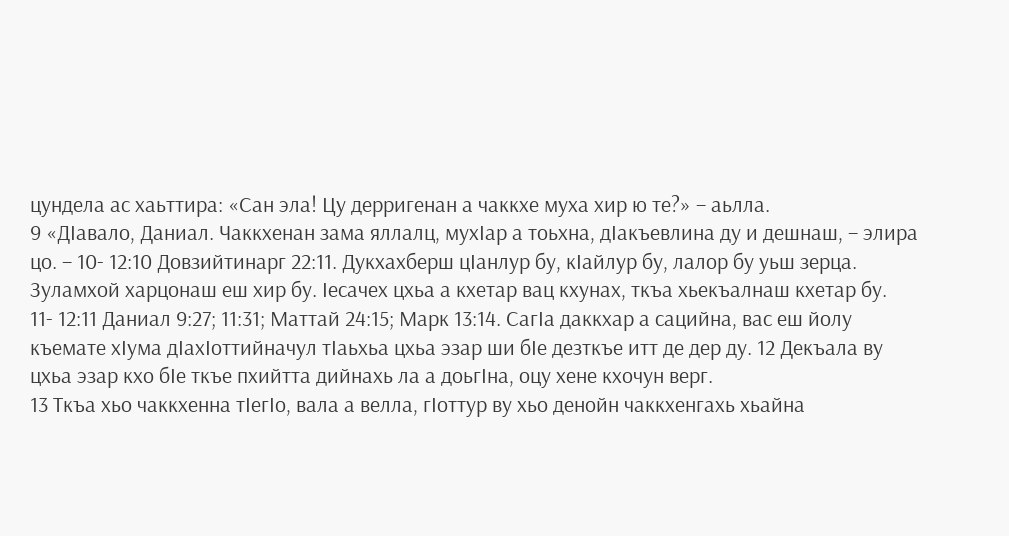цундела ас хаьттира: «Сан эла! Цу дерригенан а чаккхе муха хир ю те?» – аьлла.
9 «ДӀавало, Даниал. Чаккхенан зама яллалц, мухӀар а тоьхна, дӀакъевлина ду и дешнаш, – элира цо. – 10- 12:10 Довзийтинарг 22:11. Дукхахберш цӀанлур бу, кӀайлур бу, лалор бу уьш зерца. Зуламхой харцонаш еш хир бу. Ӏесачех цхьа а кхетар вац кхунах, ткъа хьекъалнаш кхетар бу.
11- 12:11 Даниал 9:27; 11:31; Маттай 24:15; Марк 13:14. СагӀа даккхар а сацийна, вас еш йолу къемате хӀума дӀахӀоттийначул тӀаьхьа цхьа эзар ши бӀе дезткъе итт де дер ду. 12 Декъала ву цхьа эзар кхо бӀе ткъе пхийтта дийнахь ла а доьгӀна, оцу хене кхочун верг.
13 Ткъа хьо чаккхенна тӀегӀо, вала а велла, гӀоттур ву хьо денойн чаккхенгахь хьайна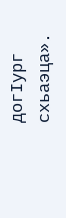догӀург схьаэца».